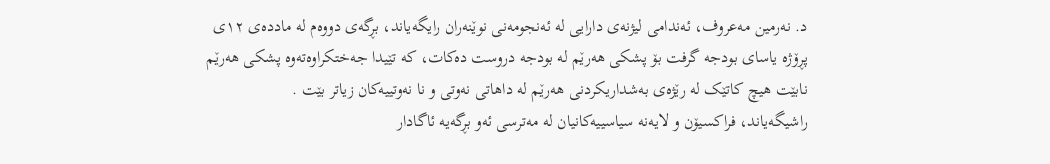د. نەرمین مەعروف، ئەندامی لیژنەی دارایی لە ئەنجومەنی نوێنەران رایگەیاند، بڕگەی دووەم لە ماددەی ١٢ی پڕۆژە یاسای بودجە گرفت بۆ پشکی ھەرێم لە بودجە دروست دەکات، کە تێیدا جەختکراوەتەوە پشکی ھەرێم نابێت ھیچ کاتێک لە رێژەی بەشداریکردنی ھەرێم لە داھاتی نەوتی و نا نەوتییەکان زیاتر بێت .
راشیگەیاند، فراکسیۆن و لایەنە سیاسییەکانیان لە مەترسی ئەو بڕگەیە ئاگادار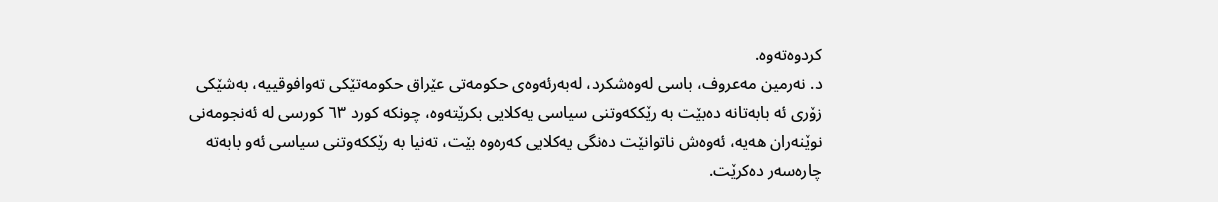کردوەتەوە.
د. نەرمین مەعروف، باسی لەوەشکرد، لەبەرئەوەی حکومەتی عێراق حکومەتێکی تەوافوقییە، بەشێکی زۆری ئە بابەتانە دەبێت بە رێککەوتنی سیاسی یەکلایی بکرێتەوە، چونکە کورد ٦٣ کورسی لە ئەنجومەنی نوێنەران ھەیە، ئەوەش ناتوانێت دەنگی یەکلایی کەرەوە بێت، تەنیا بە رێککەوتنی سیاسی ئەو بابەتە چارەسەر دەکرێت.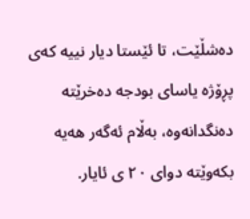دەشڵێت، تا ئێستا دیار نییە کەی پڕۆژە یاسای بودجە دەخرێتە دەنگدانەوە، بەڵام ئەگەر ھەیە بکەوێتە دوای ٢٠ ی ئایار.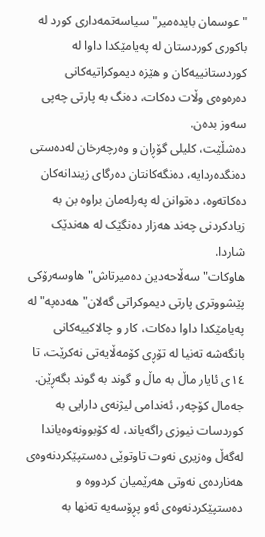"عوسمان بایدەمیر"سیاسەتمەداری کورد لە باکوری کوردستان لە پەیامێکدا داوا لە کوردستانییەکان و ھێزە دیموکراتیەکانی دەرەوەی وڵات دەکات، دەنگ بە پارتی چەپی سەوز بدەن.
دەشڵێت، کلیلی گۆڕان و وەرچەرخان لەدەستی دەنگدەردایە، دەنگەکانتان دەرگای زیندانەکان دەکاتەوە، دەتوانن لە پەرلەمان براوە بن بە زیادکردنی چەند ھەزار دەنگێک لە ھەندێک شاردا.
ھاوکات"سەڵاحەدین دەمیرتاش"ھاوسەرۆکی پێشووتری پارتی دیموکراتی گەلان"ھەدەپە" لە پەیامێکدا داوا دەکات، کار و چالاکییەکانی بانگەشە تەنیا لە تۆڕی کۆمەڵایەتی نەکرێت، تا ١٤ی ئایار ماڵ بە ماڵ و گوند بە گوند بگەڕێن.
جەمال کۆچەر، ئەندامی لیژنەی دارایی بە کوردسات نیوزی راگەیاند، لە کۆبوونەوەیاندا لەگەڵ وەزیری نەوت تاوتوێی دەستپێکردنەوەی ھەناردەی نەوتی ھەرێمیان کردووە و دەستپێکردنەوەی ئەو پڕۆسەیە تەنھا بە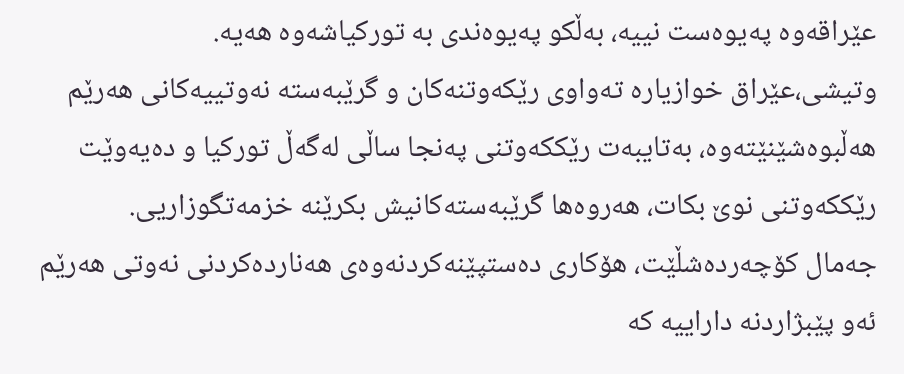عێراقەوە پەیوەست نییە، بەڵکو پەیوەندی بە تورکیاشەوە ھەیە.
وتیشی،عێراق خوازیارە تەواوی رێکەوتنەکان و گرێبەستە نەوتییەکانی ھەرێم ھەڵبوەشێنێتەوە، بەتایبەت رێککەوتنی پەنجا ساڵی لەگەڵ تورکیا و دەیەوێت رێککەوتنی نوێ بکات، ھەروەھا گرێبەستەکانیش بکرێنە خزمەتگوزاریی.
جەمال کۆچەردەشڵێت، ھۆکاری دەستپێنەکردنەوەی ھەناردەکردنی نەوتی ھەرێم ئەو پێبژاردنە داراییە کە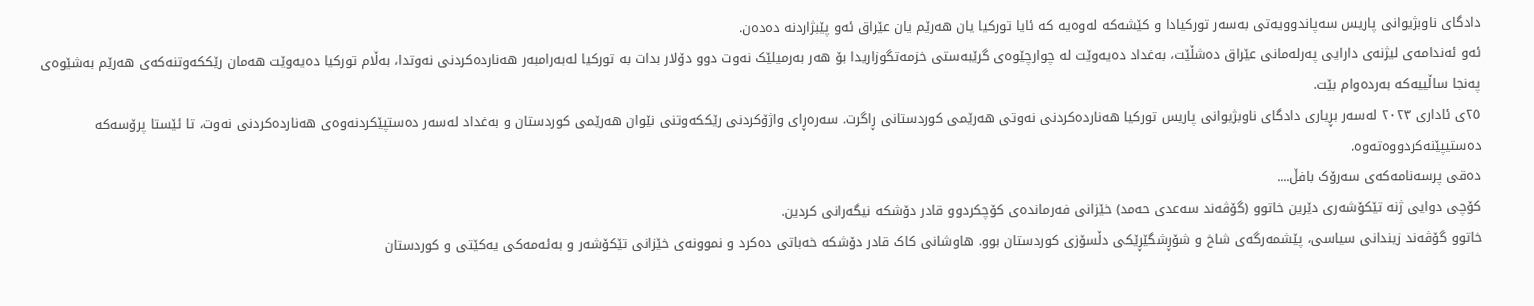دادگای ناوبژیوانی پاریس سەپاندوویەتی بەسەر تورکیادا و کێشەکە لەوەیە کە ئایا تورکیا یان ھەرێم یان عێراق ئەو پێبژاردنە دەدەن.
ئەو ئەندامەی لیژنەی دارایی پەرلەمانی عێراق دەشڵێت، بەغداد دەیەوێت لە چوارچێوەی گرێبەستی خزمەتگوزاریدا بۆ ھەر بەرمیلێک نەوت دوو دۆلار بدات بە تورکیا لەبەرامبەر ھەناردەکردنی نەوتدا، بەڵام تورکیا دەیەوێت ھەمان رێککەوتنەکەی ھەرێم بەشێوەی پەنجا ساڵییەکە بەردەوام بێت.
٢٥ی ئاداری ٢٠٢٣ لەسەر بڕیاری دادگای ناوبژیوانی پاریس تورکیا ھەناردەکردنی نەوتی ھەرێمی کوردستانی ڕاگرت. سەرەڕای واژۆکردنی رێککەوتنی نێوان ھەرێمی کوردستان و بەغداد لەسەر دەستپێکردنەوەی ھەناردەکردنی نەوت، تا ئێستا پرۆسەکە دەستیپێنەکردووەتەوە.
دەقی پرسەنامەکەی سەرۆک بافڵ....
کۆچی دوایی ژنە تێکۆشەری دێرین خاتوو (گۆڤەند سەعدی حەمد) خێزانی فەرماندەی کۆچکردوو قادر دۆشکە نیگەرانی کردین.
خاتوو گۆڤەند زیندانی سیاسی، پێشمەرگەی شاخ و شۆڕشگێڕێکی دڵسۆزی کوردستان بوو. ھاوشانی کاک قادر دۆشکە خەباتی دەکرد و نموونەی خێزانی تێکۆشەر و بەئەمەکی یەکێتی و کوردستان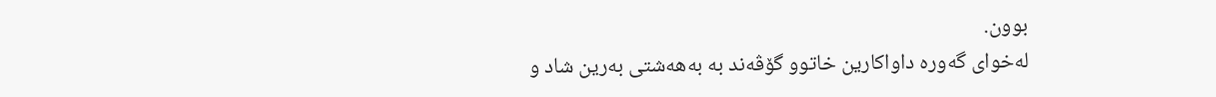بوون.
لەخوای گەورە داواکارین خاتوو گۆڤەند بە بەھەشتی بەرین شاد و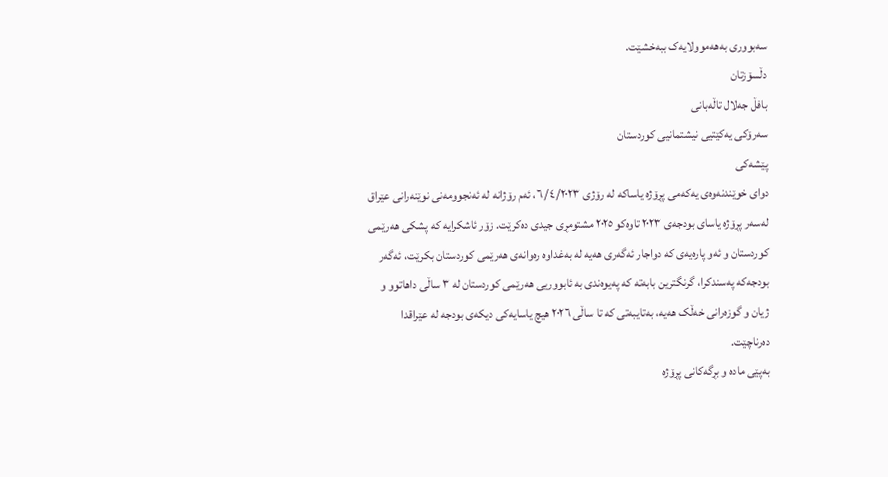سەبووری بەھەموولایەک ببەخشێت.
دڵسۆزتان
بافڵ جەلال تاڵەبانی
سەرۆکی یەکێتیی نیشتمانیی کوردستان
پێشەکی
دوای خوێندنەوەی یەکەمی پڕۆژە یاساکە لە رۆژی ٦/٤/٢٠٢٣، ئەم رۆژانە لە ئەنجوومەنی نوێنەرانی عێراق لەسەر پڕۆژە یاسای بودجەی ٢٠٢٣ تاوەکو ٢٠٢٥ مشتومڕی جیدی دەکرێت. زۆر ئاشکرایە کە پشکی ھەرێمی کوردستان و ئەو پارەیەی کە دواجار ئەگەری ھەیە لە بەغداوە رەوانەی ھەرێمی کوردستان بکرێت، ئەگەر بودجەکە پەسندکرا، گرنگترین بابەتە کە پەیوەندی بە ئابووریی ھەرێمی کوردستان لە ٣ ساڵی داھاتوو و ژیان و گوزەرانی خەڵک ھەیە، بەتایبەتی کە تا ساڵی ٢٠٢٦ ھیچ یاسایەکی دیکەی بودجە لە عێراقدا دەرناچێت.
بەپێی مادە و بڕگەکانی پڕۆژە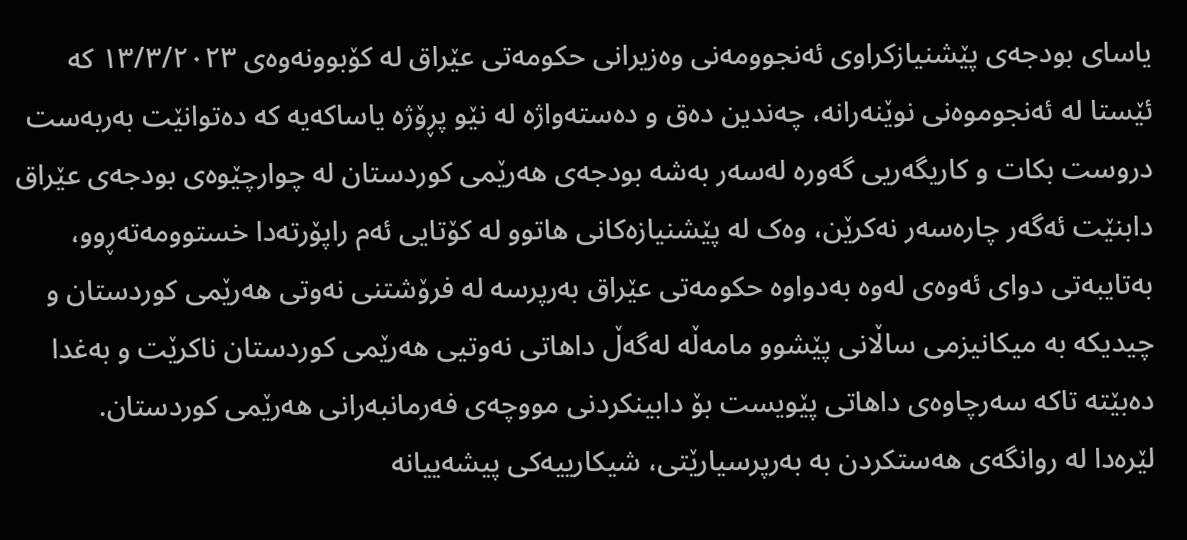یاسای بودجەی پێشنیازکراوی ئەنجوومەنی وەزیرانی حکومەتی عێراق لە کۆبوونەوەی ١٣/٣/٢٠٢٣ کە ئێستا لە ئەنجوموەنی نوێنەرانە، چەندین دەق و دەستەواژە لە نێو پڕۆژە یاساکەیە کە دەتوانێت بەربەست دروست بکات و کاریگەریی گەورە لەسەر بەشە بودجەی ھەرێمی کوردستان لە چوارچێوەی بودجەی عێراق دابنێت ئەگەر چارەسەر نەکرێن، وەک لە پێشنیازەکانی ھاتوو لە کۆتایی ئەم راپۆرتەدا خستوومەتەڕوو، بەتایبەتی دوای ئەوەی لەوە بەدواوە حکومەتی عێراق بەرپرسە لە فرۆشتنی نەوتی ھەرێمی کوردستان و چیدیکە بە میکانیزمی ساڵانی پێشوو مامەڵە لەگەڵ داھاتی نەوتیی ھەرێمی کوردستان ناکرێت و بەغدا دەبێتە تاکە سەرچاوەی داھاتی پێویست بۆ دابینکردنی مووچەی فەرمانبەرانی ھەرێمی کوردستان.
لێرەدا لە روانگەی ھەستکردن بە بەرپرسیارێتی، شیکارییەکی پیشەییانە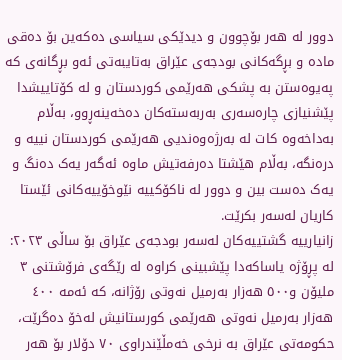دوور لە ھەر بۆچوون و دیدێکی سیاسی دەکەین بۆ دەقی مادە و بڕگەکانی بودجەی عێراق بەتایبەتی ئەو بڕگانەی کە پەیوەستن بە پشکی ھەرێمی کوردستان و لە کۆتاییشدا پێشنیازی چارەسەری بەربەستەکان دەخەینەڕوو، بەڵام بەداخەوە کات لە بەرژەوەندیی ھەرێمی کوردستان نییە و درەنگە، بەڵام ھێشتا دەرفەتیش ماوە ئەگەر یەک دەنگ و یەک دەست بین و دوور لە ناکۆکییە نێوخۆییەکانی ئێستا کاریان لەسەر بکرێت.
زانیارییە گشتییەکان لەسەر بودجەی عێراق بۆ ساڵی ٢٠٢٣:
لە پڕۆژە یاساکەدا پێشبینی کراوە لە رێگەی فرۆشتنی ٣ ملیۆن و٥٠٠ ھەزار بەرمیل نەوتی رۆژانە، کە ئەمە ٤٠٠ ھەزار بەرمیل نەوتی ھەرێمی کورستانیش لەخۆ دەگرێت، حکومەتی عێراق بە نرخی خەمڵێندراوی ٧٠ دۆلار بۆ ھەر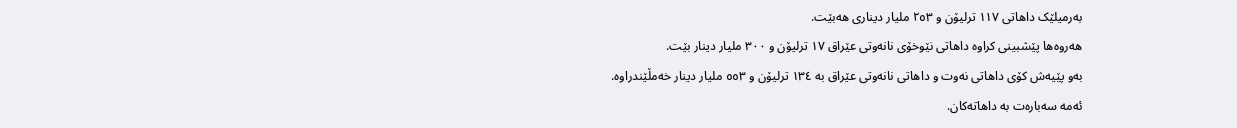بەرمیلێک داھاتی ١١٧ ترلیۆن و ٢٥٣ ملیار دیناری ھەبێت.
ھەروەھا پێشبینی کراوە داھاتی نێوخۆی نانەوتی عێراق ١٧ ترلیۆن و ٣٠٠ ملیار دینار بێت.
بەو پێیەش کۆی داھاتی نەوت و داھاتی نانەوتی عێراق بە ١٣٤ ترلیۆن و ٥٥٣ ملیار دینار خەمڵێندراوە.
ئەمە سەبارەت بە داھاتەکان.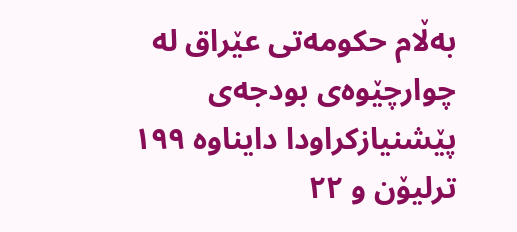بەڵام حکومەتی عێراق لە چوارچێوەی بودجەی پێشنیازکراودا دایناوە ١٩٩ ترلیۆن و ٢٢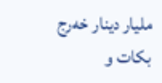ملیار دینار خەرج بکات و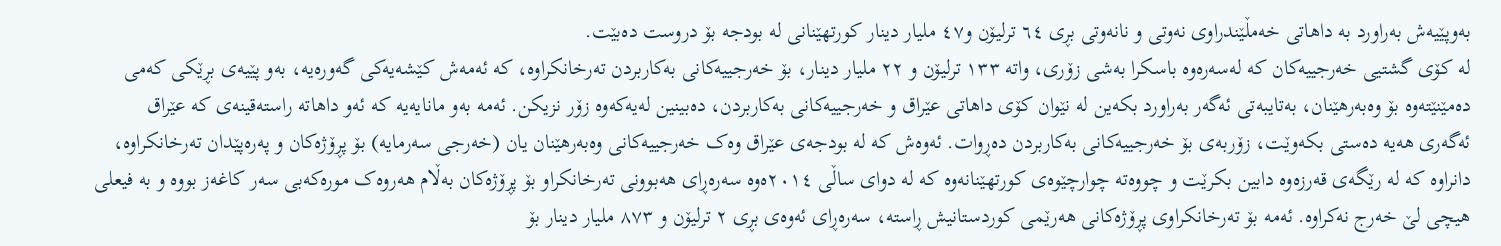بەوپێیەش بەراورد بە داھاتی خەمڵێندراوی نەوتی و نانەوتی بڕی ٦٤ ترلیۆن و٤٧ ملیار دینار کورتھێنانی لە بودجە بۆ دروست دەبێت.
لە کۆی گشتیی خەرجییەکان کە لەسەرەوە باسکرا بەشی زۆری، واتە ١٣٣ ترلیۆن و ٢٢ ملیار دینار، بۆ خەرجییەکانی بەکاربردن تەرخانکراوە، کە ئەمەش کێشەیەکی گەورەیە، بەو پێیەی بڕێکی کەمی دەمێنێتەوە بۆ وەبەرھێنان، بەتایبەتی ئەگەر بەراورد بکەین لە نێوان کۆی داھاتی عێراق و خەرجییەکانی بەکاربردن، دەبینین لەیەکەوە زۆر نزیکن. ئەمە بەو مانایەیە کە ئەو داھاتە راستەقینەی کە عێراق ئەگەری ھەیە دەستی بکەوێت، زۆربەی بۆ خەرجییەکانی بەکاربردن دەڕوات. ئەوەش کە لە بودجەی عێراق وەک خەرجییەکانی وەبەرھێنان یان (خەرجی سەرمایە) بۆ پڕۆژەکان و پەرەپێدان تەرخانکراوە، دانراوە کە لە رێگەی قەرزەوە دابین بکرێت و چووەتە چوارچێوەی کورتھێنانەوە کە لە دوای ساڵی ٢٠١٤ەوە سەرەڕای ھەبوونی تەرخانکراو بۆ پڕۆژەکان بەڵام ھەروەک مورەکەبی سەر کاغەز بووە و بە فیعلی ھیچی لێ خەرج نەکراوە. ئەمە بۆ تەرخانکراوی پڕۆژەکانی ھەرێمی کوردستانیش ڕاستە، سەرەڕای ئەوەی بڕی ٢ ترلیۆن و ٨٧٣ ملیار دینار بۆ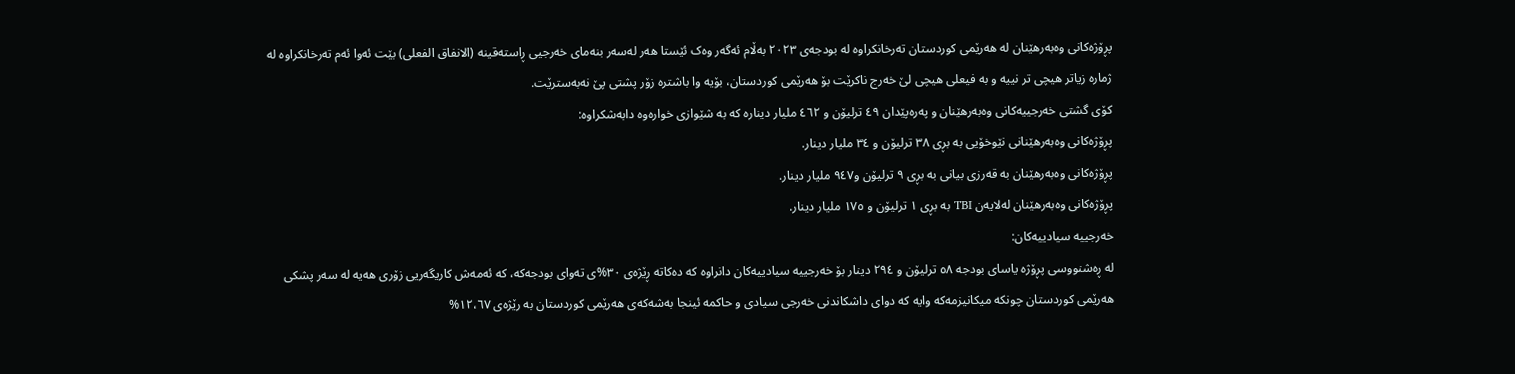پڕۆژەکانی وەبەرھێنان لە ھەرێمی کوردستان تەرخانکراوە لە بودجەی ٢٠٢٣ بەڵام ئەگەر وەک ئێستا ھەر لەسەر بنەمای خەرجیی ڕاستەقینە (الانفاق الفعلی) بێت ئەوا ئەم تەرخانکراوە لە ژمارە زیاتر ھیچی تر نییە و بە فیعلی ھیچی لێ خەرج ناکرێت بۆ ھەرێمی کوردستان، بۆیە وا باشترە زۆر پشتی پێ نەبەسترێت.
کۆی گشتی خەرجییەکانی وەبەرھێنان و پەرەپێدان ٤٩ ترلیۆن و ٤٦٢ ملیار دینارە کە بە شێوازی خوارەوە دابەشکراوە:
پڕۆژەکانی وەبەرھێنانی نێوخۆیی بە بڕی ٣٨ ترلیۆن و ٣٤ ملیار دینار.
پڕۆژەکانی وەبەرھێنان بە قەرزی بیانی بە بڕی ٩ ترلیۆن و٩٤٧ ملیار دینار.
پڕۆژەکانی وەبەرھێنان لەلایەن TBI بە بڕی ١ ترلیۆن و ١٧٥ ملیار دینار.
خەرجییە سیادییەکان:
لە ڕەشنووسی پڕۆژە یاسای بودجە ٥٨ ترلیۆن و ٢٩٤ دینار بۆ خەرجییە سیادییەکان دانراوە کە دەکاتە ڕێژەی ٣٠%ی تەوای بودجەکە، کە ئەمەش کاریگەریی زۆری ھەیە لە سەر پشکی ھەرێمی کوردستان چونکە میکانیزمەکە وایە کە دوای داشکاندنی خەرجی سیادی و حاکمە ئینجا بەشەکەی ھەرێمی کوردستان بە رێژەی ١٢،٦٧%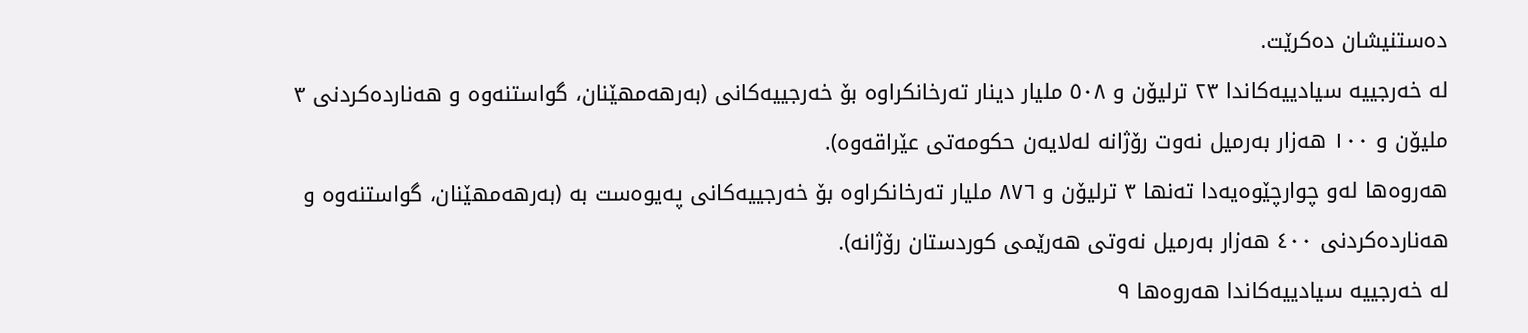دەستنیشان دەکرێت.
لە خەرجییە سیادییەکاندا ٢٣ ترلیۆن و ٥٠٨ ملیار دینار تەرخانکراوە بۆ خەرجییەکانی (بەرھەمھێنان، گواستنەوە و ھەناردەکردنی ٣ ملیۆن و ١٠٠ ھەزار بەرمیل نەوت رۆژانە لەلایەن حکومەتی عێراقەوە).
ھەروەھا لەو چوارچێوەیەدا تەنھا ٣ ترلیۆن و ٨٧٦ ملیار تەرخانکراوە بۆ خەرجییەکانی پەیوەست بە (بەرھەمھێنان، گواستنەوە و ھەناردەکردنی ٤٠٠ ھەزار بەرمیل نەوتی ھەرێمی کوردستان رۆژانە).
لە خەرجییە سیادییەکاندا ھەروەھا ٩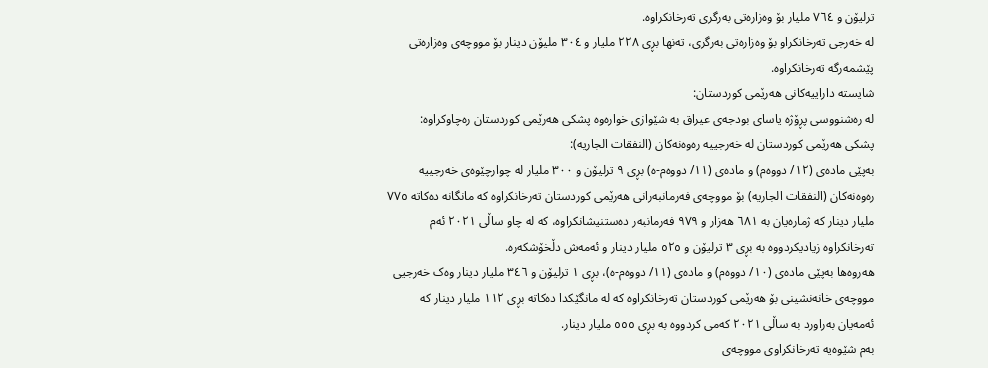ترلیۆن و ٧٦٤ ملیار بۆ وەزارەتی بەرگری تەرخانکراوە.
لە خەرجی تەرخانکراو بۆ وەزارەتی بەرگری، تەنھا بڕی ٢٢٨ ملیار و ٣٠٤ ملیۆن دینار بۆ مووچەی وەزارەتی پێشمەرگە تەرخانکراوە.
شایستە داراییەکانی ھەرێمی کوردستان:
لە رەشنووسی پڕۆژە یاسای بودجەی عیراق بە شێوازی خوارەوە پشکی ھەرێمی کوردستان رەچاوکراوە:
پشکی ھەرێمی کوردستان لە خەرجییە رەوەنەکان (النفقات الجاریە):
بەپێی مادەی (١٢/ دووەم) و مادەی (١١/ دووەم-ە) بڕی ٩ ترلیۆن و ٣٠٠ ملیار لە چوارچێوەی خەرجییە رەوەنەکان (النفقات الجاریە) بۆ مووچەی فەرمانبەرانی ھەرێمی کوردستان تەرخانکراوە کە مانگانە دەکاتە ٧٧٥ ملیار دینار کە ژمارەیان بە ٦٨١ ھەزار و ٩٧٩ فەرمانبەر دەستنیشانکراوە، کە لە چاو ساڵی ٢٠٢١ ئەم تەرخانکراوە زیادیکردووە بە بڕی ٣ ترلیۆن و ٥٢٥ ملیار دینار و ئەمەش دڵخۆشکەرە.
ھەروەھا بەپێی مادەی (١٠/ دووەم) و مادەی (١١/ دووەم-ە)، بڕی ١ ترلیۆن و ٣٤٦ ملیار دینار وەک خەرجیی مووچەی خانەنشینی بۆ ھەرێمی کوردستان تەرخانکراوە کە لە مانگێکدا دەکاتە بڕی ١١٢ ملیار دینار کە ئەمەیان بەراورد بە ساڵی ٢٠٢١ کەمی کردووە بە بڕی ٥٥٥ ملیار دینار.
بەم شێوەیە تەرخانکراوی مووچەی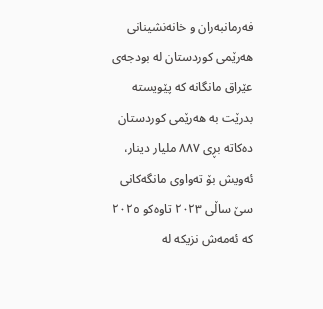فەرمانبەران و خانەنشینانی ھەرێمی کوردستان لە بودجەی عێراق مانگانە کە پێویستە بدرێت بە ھەرێمی کوردستان دەکاتە بڕی ٨٨٧ ملیار دینار، ئەویش بۆ تەواوی مانگەکانی سێ ساڵی ٢٠٢٣ تاوەکو ٢٠٢٥ کە ئەمەش نزیکە لە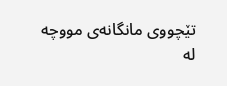تێچووی مانگانەی مووچە لە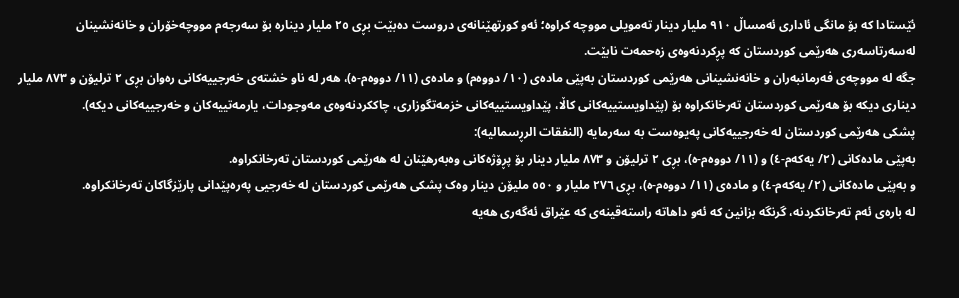ئێستادا کە بۆ مانگی ئاداری ئەمساڵ ٩١٠ ملیار دینار تەمویلی مووچە کراوە؛ ئەو کورتھێنانەی دروست دەبێت بڕی ٢٥ ملیار دینارە بۆ سەرجەم مووچەخۆران و خانەنشینان لەسەرتاسەری ھەرێمی کوردستان کە پڕکردنەوەی زەحمەت نابێت.
جگە لە مووچەی فەرمانبەران و خانەنشینانی ھەرێمی کوردستان بەپێی مادەی (١٠/ دووەم) و مادەی (١١/ دووەم-ە)، ھەر لە ناو خشتەی خەرجییەکانی رەوان بڕی ٢ ترلیۆن و ٨٧٣ ملیار دیناری دیکە بۆ ھەرێمی کوردستان تەرخانکراوە بۆ (پێداویستییەکانی کاڵا، پێداویستییەکانی خزمەتگوزاری، چاککردنەوەی مەوجودات، یارمەتییەکان و خەرجییەکانی دیکە).
پشکی ھەرێمی کوردستان لە خەرجییەکانی پەیوەست بە سەرمایە (النفقات الرڕسمالیە):
بەپێی مادەکانی (٢/ یەکەم-٤) و (١١/ دووەم-ە)، بڕی ٢ ترلیۆن و ٨٧٣ ملیار دینار بۆ پڕۆژەکانی وەبەرھێنان لە ھەرێمی کوردستان تەرخانکراوە.
و بەپێی مادەکانی (٢/ یەکەم-٤) و مادەی (١١/ دووەم-ە)، بڕی ٢٧٦ ملیار و ٥٥٠ ملیۆن دینار وەک پشکی ھەرێمی کوردستان لە خەرجیی پەرەپێدانی پارێزگاکان تەرخانکراوە.
لە بارەی ئەم تەرخانکردنە، گرنگە بزانین کە ئەو داھاتە راستەقینەی کە عێراق ئەگەری ھەیە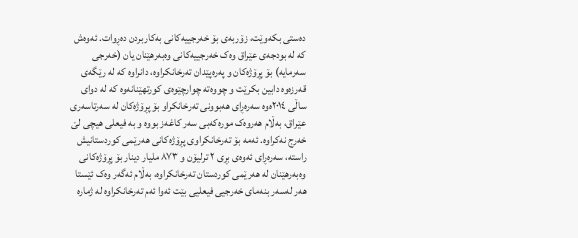دەستی بکەوێت، زۆربەی بۆ خەرجییەکانی بەکاربردن دەڕوات. ئەوەش کە لە بودجەی عێراق وەک خەرجییەکانی وەبەرھێنان یان (خەرجی سەرمایە) بۆ پڕۆژەکان و پەرەپێدان تەرخانکراوە، دانراوە کە لە رێگەی قەرزەوە دابین بکرێت و چووەتە چوارچێوەی کورتھێنانەوە کە لە دوای ساڵی ٢٠١٤ەوە سەرەڕای ھەبوونی تەرخانکراو بۆ پڕۆژەکان لە سەرتاسەری عێراق، بەڵام ھەروەک مورەکەبی سەر کاغەز بووە و بە فیعلی ھیچی لێ خەرج نەکراوە. ئەمە بۆ تەرخانکراوی پڕۆژەکانی ھەرێمی کوردستانیش راستە، سەرەڕای ئەوەی بڕی ٢ ترلیۆن و ٨٧٣ ملیار دینار بۆ پڕۆژەکانی وەبەرھێنان لە ھەرێمی کوردستان تەرخانکراوە، بەڵام ئەگەر وەک ئێستا ھەر لەسەر بنەمای خەرجیی فیعلیی بێت ئەوا ئەم تەرخانکراوە لە ژمارە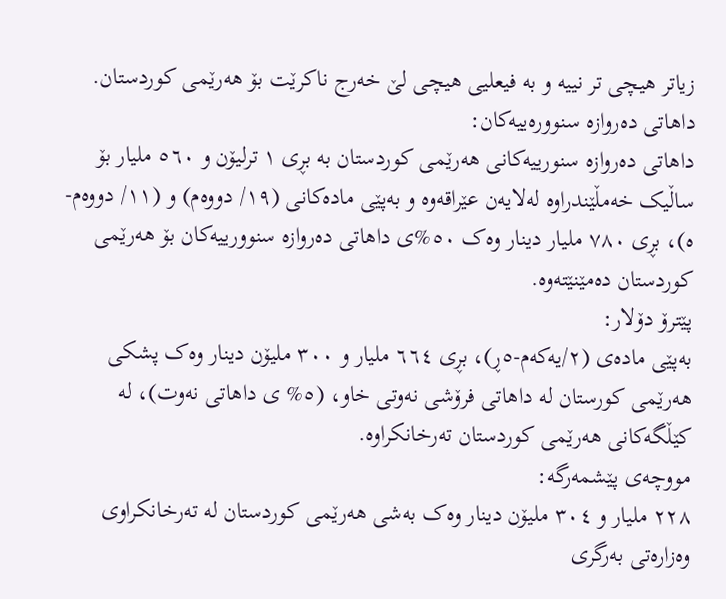زیاتر ھیچی تر نییە و بە فیعلیی ھیچی لێ خەرج ناکرێت بۆ ھەرێمی کوردستان.
داھاتی دەروازە سنوورەییەکان:
داھاتی دەروازە سنورییەکانی ھەرێمی کوردستان بە بڕی ١ ترلیۆن و ٥٦٠ ملیار بۆ ساڵیک خەمڵێندراوە لەلایەن عێراقەوە و بەپێی مادەکانی (١٩/ دووەم) و (١١/ دووەم-ە)، بڕی ٧٨٠ ملیار دینار وەک ٥٠%ی داھاتی دەروازە سنوورییەکان بۆ ھەرێمی کوردستان دەمێنێتەوە.
پێترۆ دۆلار:
بەپێی مادەی (٢/یەکەم-٥ڕ)، بڕی ٦٦٤ ملیار و ٣٠٠ ملیۆن دینار وەک پشکی ھەرێمی کورستان لە داھاتی فرۆشی نەوتی خاو، (٥% ی داھاتی نەوت)، لە کێڵگەکانی ھەرێمی کوردستان تەرخانکراوە.
مووچەی پێشمەرگە:
٢٢٨ ملیار و ٣٠٤ ملیۆن دینار وەک بەشی ھەرێمی کوردستان لە تەرخانکراوی وەزارەتی بەرگری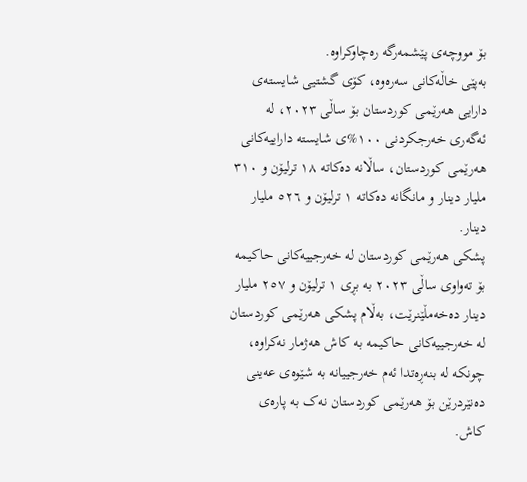بۆ مووچەی پێشمەرگە رەچاوکراوە.
بەپێی خاڵەکانی سەرەوە، کۆی گشتیی شایستەی دارایی ھەرێمی کوردستان بۆ ساڵی ٢٠٢٣، لە ئەگەری خەرجکردنی ١٠٠%ی شایستە داراییەکانی ھەرێمی کوردستان، ساڵانە دەکاتە ١٨ ترلیۆن و ٣١٠ ملیار دینار و مانگانە دەکاتە ١ ترلیۆن و ٥٢٦ ملیار دینار.
پشکی ھەرێمی کوردستان لە خەرجییەکانی حاکیمە بۆ تەواوی ساڵی ٢٠٢٣ بە بڕی ١ ترلیۆن و ٢٥٧ ملیار دینار دەخەمڵێنرێت، بەڵام پشکی ھەرێمی کوردستان لە خەرجییەکانی حاکیمە بە کاش ھەژمار نەکراوە، چونکە لە بنەڕەتدا ئەم خەرجییانە بە شێوەی عەینی دەنێردرێن بۆ ھەرێمی کوردستان نەک بە پارەی کاش.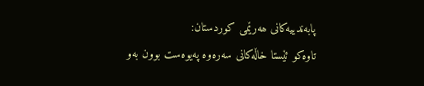پابەندییەکانی ھەرێمی کوردستان:
تاوەکو ئێستا خاڵەکانی سەرەوە پەیوەست بوون بەو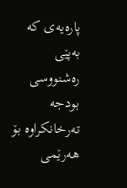پارەیەی کە بەپێی رەشنووسی بودجە تەرخانکراوە بۆ ھەرێمی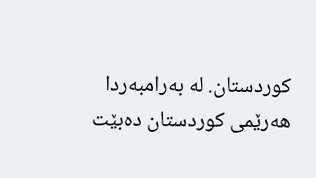کوردستان. لە بەرامبەردا ھەرێمی کوردستان دەبێت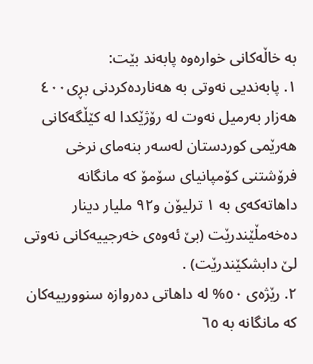بە خاڵەکانی خوارەوە پابەند بێت:
١. پابەندیی نەوتی بە ھەناردەکردنی بڕی٤٠٠ ھەزار بەرمیل نەوت لە رۆژێکدا لە کێڵگەکانی ھەرێمی کوردستان لەسەر بنەمای نرخی فرۆشتنی کۆمپانیای سۆمۆ کە مانگانە داھاتەکەی بە ١ ترلیۆن و٩٢ ملیار دینار دەخەمڵێندرێت (بێ ئەوەی خەرجییەکانی نەوتی لێ دابشکێندرێت) .
٢. رێژەی ٥٠% لە داھاتی دەروازە سنوورییەکان کە مانگانە بە ٦٥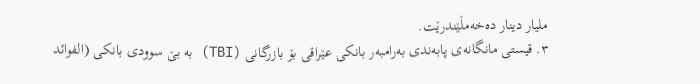ملیار دینار دەخەمڵێندرێت.
٣. قیستی مانگانەی پابەندی بەرامبەر بانکی عێراقی بۆ بازرگانی (TBI) بە بێ سوودی بانکی (الفوائد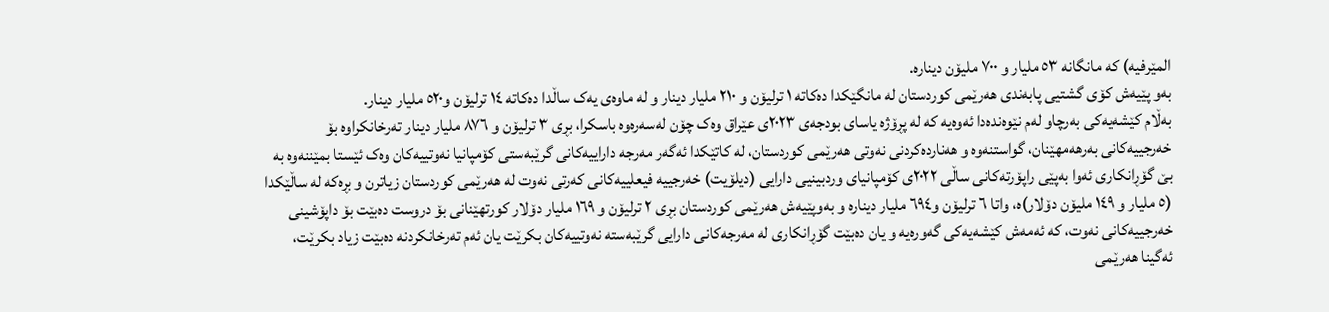المێرفیە) کە مانگانە ٥٣ ملیار و ٧٠٠ ملیۆن دینارە.
بەو پێیەش کۆی گشتیی پابەندی ھەرێمی کوردستان لە مانگێکدا دەکاتە ١ ترلیۆن و ٢١٠ ملیار دینار و لە ماوەی یەک ساڵدا دەکاتە ١٤ ترلیۆن و٥٢٠ ملیار دینار.
بەڵام کێشەیەکی بەرچاو لەم نێوەندەدا ئەوەیە کە لە پڕۆژە یاسای بودجەی ٢٠٢٣ی عێراق وەک چۆن لەسەرەوە باسکرا، بڕی ٣ ترلیۆن و ٨٧٦ ملیار دینار تەرخانکراوە بۆ خەرجییەکانی بەرھەمھێنان، گواستنەوە و ھەناردەکردنی نەوتی ھەرێمی کوردستان، لە کاتێکدا ئەگەر مەرجە داراییەکانی گرێبەستی کۆمپانیا نەوتییەکان وەک ئێستا بمێننەوە بە بێ گۆڕانکاری ئەوا بەپێی راپۆرتەکانی ساڵی ٢٠٢٢ی کۆمپانیای وردبینیی دارایی (دیلۆیت) خەرجییە فیعلییەکانی کەرتی نەوت لە ھەرێمی کوردستان زیاترن و بڕەکە لە ساڵێکدا (٥ ملیار و ١٤٩ ملیۆن دۆلار)ە، واتا ٦ ترلیۆن و٦٩٤ ملیار دینارە و بەوپێیەش ھەرێمی کوردستان بڕی ٢ ترلیۆن و ١٦٩ ملیار دۆلار کورتھێنانی بۆ دروست دەبێت بۆ داپۆشینی خەرجییەکانی نەوت، کە ئەمەش کێشەیەکی گەورەیە و یان دەبێت گۆڕانکاری لە مەرجەکانی دارایی گرێبەستە نەوتییەکان بکرێت یان ئەم تەرخانکردنە دەبێت زیاد بکرێت، ئەگینا ھەرێمی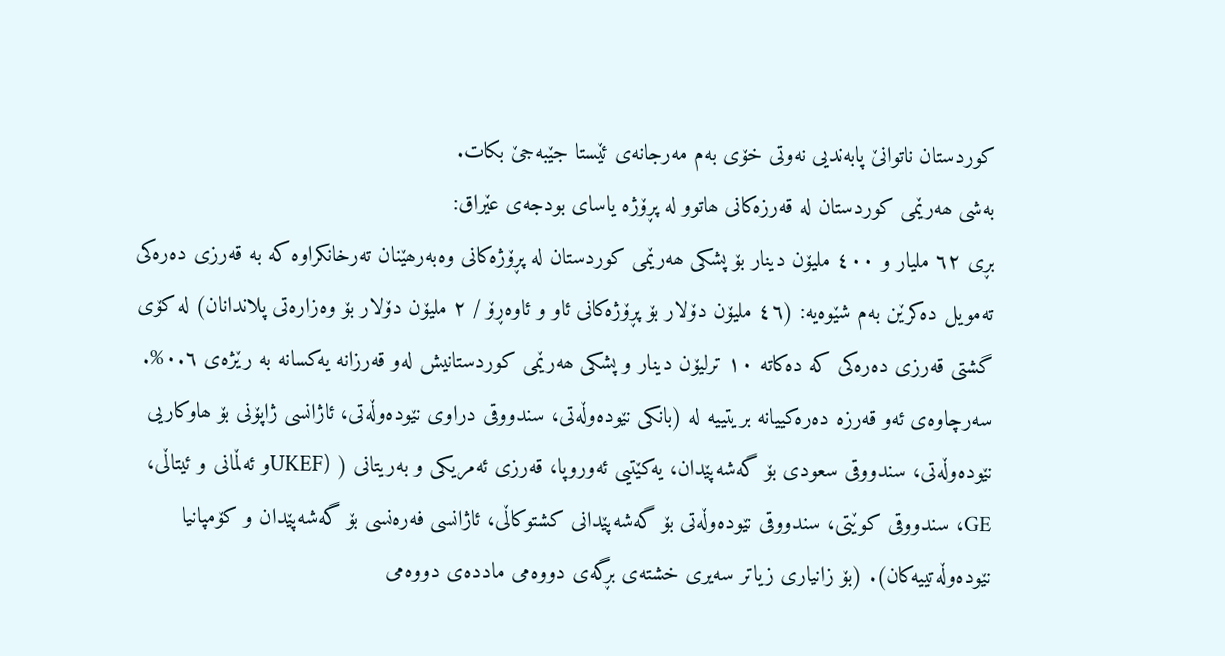کوردستان ناتوانێ پابەندیی نەوتی خۆی بەم مەرجانەی ئێستا جێبەجێ بکات.
بەشی ھەرێمی کوردستان لە قەرزەکانی ھاتوو لە پڕۆژە یاسای بودجەی عێراق:
بڕی ٦٢ ملیار و ٤٠٠ ملیۆن دینار بۆ پشکی ھەرێمی کوردستان لە پڕۆژەکانی وەبەرھێنان تەرخانکراوە کە بە قەرزی دەرەکی تەمویل دەکرێن بەم شێوەیە: (٤٦ ملیۆن دۆلار بۆ پڕۆژەکانی ئاو و ئاوەڕۆ / ٢ ملیۆن دۆلار بۆ وەزارەتی پلاندانان) لە کۆی گشتی قەرزی دەرەکی کە دەکاتە ١٠ ترلیۆن دینار و پشکی ھەرێمی کوردستانیش لەو قەرزانە یەکسانە بە رێژەی ٠.٦%. سەرچاوەی ئەو قەرزە دەرەکییانە بریتییە لە (بانکی نێودەوڵەتی، سندووقی دراوی نێودەوڵەتی، ئاژانسی ژاپۆنی بۆ ھاوکاریی نێودەوڵەتی، سندووقی سعودی بۆ گەشەپێدان، یەکێتیی ئەوروپا، قەرزی ئەمریکی و بەریتانی ( (UKEFو ئەڵمانی و ئیتاڵی، GE، سندووقی کوێتی، سندووقی نێودەوڵەتی بۆ گەشەپێدانی کشتوکاڵی، ئاژانسی فەرەنسی بۆ گەشەپێدان و کۆمپانیا نێودەوڵەتییەکان). (بۆ زانیاری زیاتر سەیری خشتەی بڕگەی دووەمی ماددەی دووەمی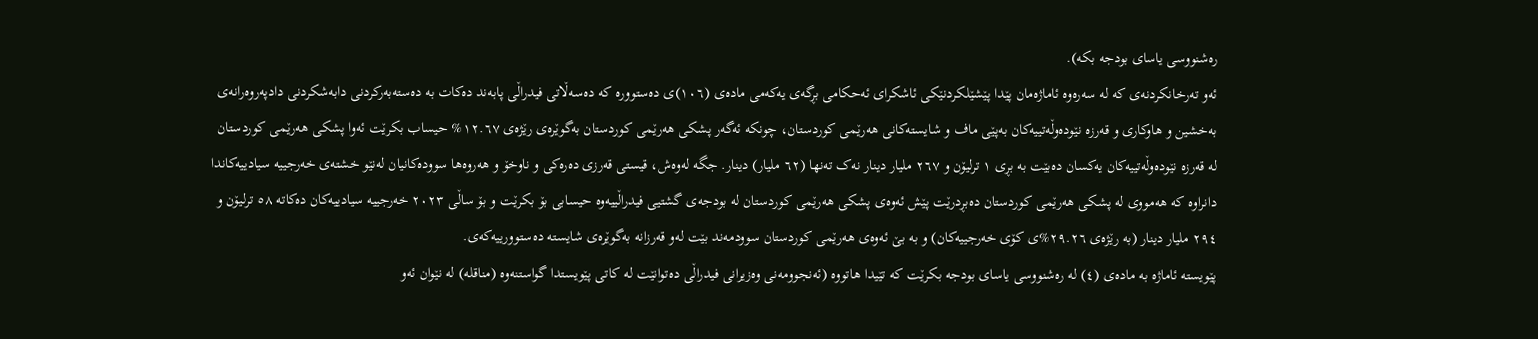رەشنووسی یاسای بودجە بکە).
ئەو تەرخانکردنەی کە لە سەرەوە ئاماژەمان پێدا پێشێلکردنێکی ئاشکرای ئەحکامی بڕگەی یەکەمی مادەی (١٠٦)ی دەستوورە کە دەسەڵاتی فیدراڵی پابەند دەکات بە دەستەبەرکردنی دابەشکردنی دادپەروەرانەی بەخشین و ھاوکاری و قەرزە نێودەوڵەتییەکان بەپێی ماف و شایستەکانی ھەرێمی کوردستان، چونکە ئەگەر پشکی ھەرێمی کوردستان بەگوێرەی رێژەی ١٢.٦٧% حیساب بکرێت ئەوا پشکی ھەرێمی کوردستان لە قەرزە نێودەوڵەتییەکان یەکسان دەبێت بە بڕی ١ ترلیۆن و ٢٦٧ ملیار دینار نەک تەنھا (٦٢ ملیار) دینار. جگە لەوەش، قیستی قەرزی دەرەکی و ناوخۆ و ھەروەھا سوودەکانیان لەنێو خشتەی خەرجییە سیادییەکاندا دانراوە کە ھەمووی لە پشکی ھەرێمی کوردستان دەبڕدرێت پێش ئەوەی پشکی ھەرێمی کوردستان لە بودجەی گشتیی فیدراڵییەوە حیسابی بۆ بکرێت و بۆ ساڵی ٢٠٢٣ خەرجییە سیادییەکان دەکاتە ٥٨ ترلیۆن و ٢٩٤ ملیار دینار (بە رێژەی ٢٩.٢٦%ی کۆی خەرجییەکان) و بە بێ ئەوەی ھەرێمی کوردستان سوودمەند بێت لەو قەرزانە بەگوێرەی شایستە دەستوورییەکەی.
پێویستە ئاماژە بە مادەی (٤) لە رەشنووسی یاسای بودجە بکرێت کە تێیدا ھاتووە (ئەنجوومەنی وەزیرانی فیدراڵی دەتوانێت لە کاتی پێویستدا گواستنەوە (مناقلە) لە نێوان ئەو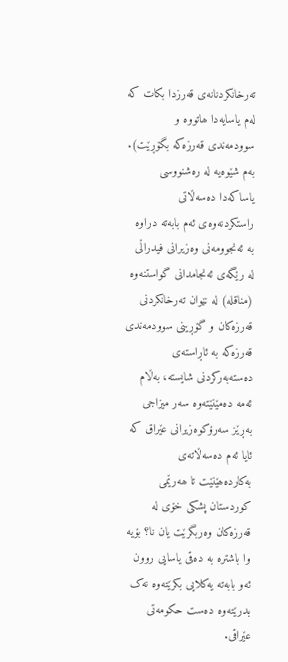تەرخانکردنانەی قەرزدا بکات کە لەم یاسایەدا ھاتووە و سوودمەندی قەرزەکە بگۆڕێت). بەم شێوەیە لە رەشنووسی یاساکەدا دەسەڵاتی راستکردنەوەی ئەم بابەتە دراوە بە ئەنجوومەنی وەزیرانی فیدراڵی لە رێگەی ئەنجامدانی گواستنەوە (مناقلە) لە نێوان تەرخانکردنی قەرزەکان و گۆڕینی سوودمەندی قەرزەکە بە ئاڕاستەی دەستەبەرکردنی شایستە، بەڵام ئەمە دەمێنێتەوە سەر میزاجی بەڕێز سەرۆکوەزیرانی عێراق کە ئایا ئەم دەسەڵاتەی بەکاردەھێنێت تا ھەرێمی کوردستان پشکی خۆی لە قەرزەکان وەربگرێت یان نا؟ بۆیە وا باشترە بە دەقی یاسایی روون ئەو بابەتە یەکلایی بکرێتەوە نەک بدرێتەوە دەست حکومەتی عێراقی.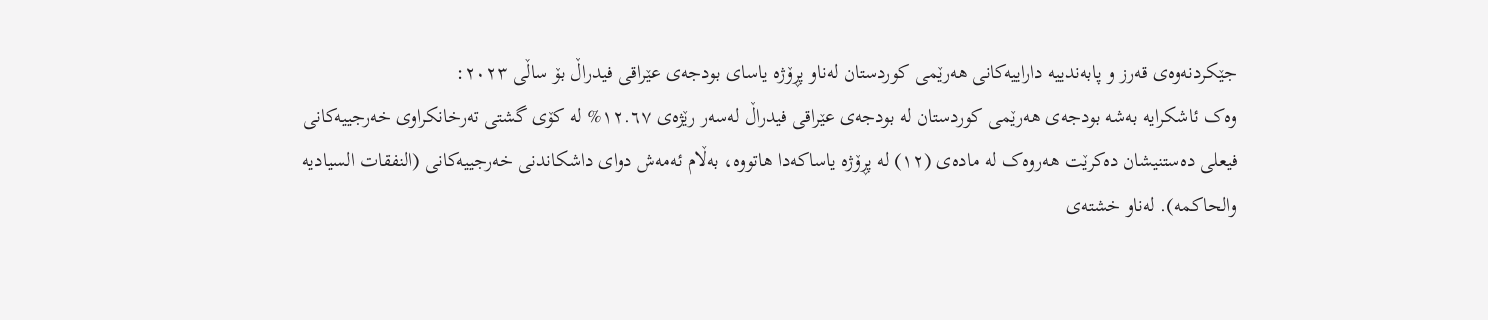جێکردنەوەی قەرز و پابەندییە داراییەکانی ھەرێمی کوردستان لەناو پڕۆژە یاسای بودجەی عێراقی فیدراڵ بۆ ساڵی ٢٠٢٣:
وەک ئاشکرایە بەشە بودجەی ھەرێمی کوردستان لە بودجەی عێراقی فیدراڵ لەسەر رێژەی ١٢.٦٧% لە کۆی گشتی تەرخانکراوی خەرجییەکانی فیعلی دەستنیشان دەکرێت ھەروەک لە مادەی (١٢) لە پڕۆژە یاساکەدا ھاتووە، بەڵام ئەمەش دوای داشکاندنی خەرجییەکانی (النفقات السیادیە والحاکمە). لەناو خشتەی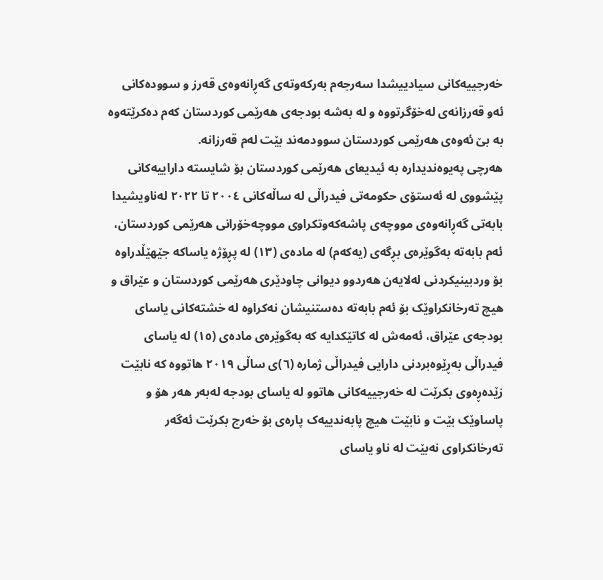خەرجییەکانی سیادییشدا سەرجەم بەرکەوتەی گەڕانەوەی قەرز و سوودەکانی ئەو قەرزانەی لەخۆگرتووە و لە بەشە بودجەی ھەرێمی کوردستان کەم دەکرێتەوە بە بێ ئەوەی ھەرێمی کوردستان سوودمەند بێت لەم قەرزانە.
ھەرچی پەیوەندیدارە بە ئیدیعای ھەرێمی کوردستان بۆ شایستە داراییەکانی پێشووی لە ئەستۆی حکومەتی فیدراڵی لە ساڵەکانی ٢٠٠٤ تا ٢٠٢٢ لەناویشیدا بابەتی گەڕانەوەی مووچەی پاشەکەوتکراوی مووچەخۆرانی ھەرێمی کوردستان، ئەم بابەتە بەگوێرەی بڕگەی (یەکەم) لە مادەی (١٣) لە پڕۆژە یاساکە جێھێڵدراوە بۆ وردبینیکردنی لەلایەن ھەردوو دیوانی چاودێری ھەرێمی کوردستان و عێراق و ھیچ تەرخانکراوێک بۆ ئەم بابەتە دەستنیشان نەکراوە لە خشتەکانی یاسای بودجەی عێراق، ئەمەش لە کاتێکدایە کە بەگوێرەی مادەی (١٥) لە یاسای فیدراڵی بەڕێوەبردنی دارایی فیدراڵی ژمارە (٦)ی ساڵی ٢٠١٩ ھاتووە کە نابێت زێدەڕەوی بکرێت لە خەرجییەکانی ھاتوو لە یاسای بودجە لەبەر ھەر ھۆ و پاساوێک بێت و نابێت ھیچ پابەندییەک پارەی بۆ خەرج بکرێت ئەگەر تەرخانکراوی نەبێت لە ناو یاسای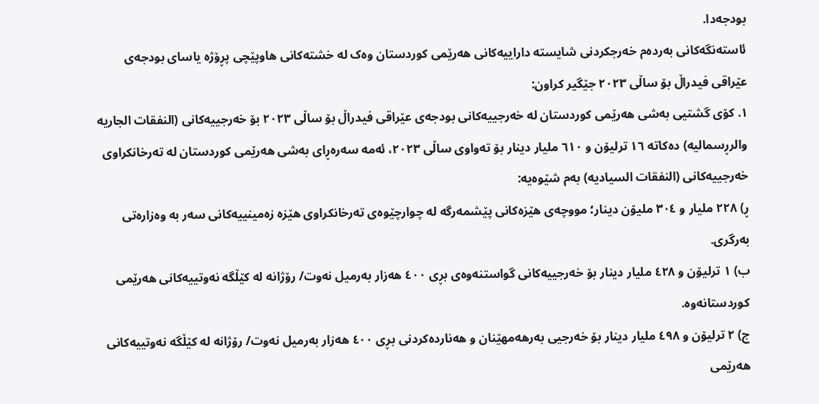بودجەدا.
ئاستەنگەکانی بەردەم خەرجکردنی شایستە داراییەکانی ھەرێمی کوردستان وەک لە خشتەکانی ھاوپێچی پڕۆژە یاسای بودجەی عێراقی فیدراڵ بۆ ساڵی ٢٠٢٣ جێگیر کراون:
١. کۆی گشتیی بەشی ھەرێمی کوردستان لە خەرجییەکانی بودجەی عێراقی فیدراڵ بۆ ساڵی ٢٠٢٣ بۆ خەرجییەکانی (النفقات الجاریە والرڕسمالیە) دەکاتە ١٦ ترلیۆن و ٦١٠ ملیار دینار بۆ تەواوی ساڵی ٢٠٢٣، ئەمە سەرەڕای بەشی ھەرێمی کوردستان لە تەرخانکراوی خەرجییەکانی (النفقات السیادیە) بەم شێوەیە:
ڕ) ٢٢٨ ملیار و ٣٠٤ ملیۆن دینار؛ مووچەی ھێزەکانی پێشمەرگە لە چوارچێوەی تەرخانکراوی ھێزە زەمینییەکانی سەر بە وەزارەتی بەرگری.
ب) ١ ترلیۆن و ٤٢٨ ملیار دینار بۆ خەرجییەکانی گواستنەوەی بڕی ٤٠٠ ھەزار بەرمیل نەوت/ رۆژانە لە کێڵگە نەوتییەکانی ھەرێمی کوردستانەوە.
ج) ٢ ترلیۆن و ٤٩٨ ملیار دینار بۆ خەرجیی بەرھەمھێنان و ھەناردەکردنی بڕی ٤٠٠ ھەزار بەرمیل نەوت/ رۆژانە لە کێڵگە نەوتییەکانی ھەرێمی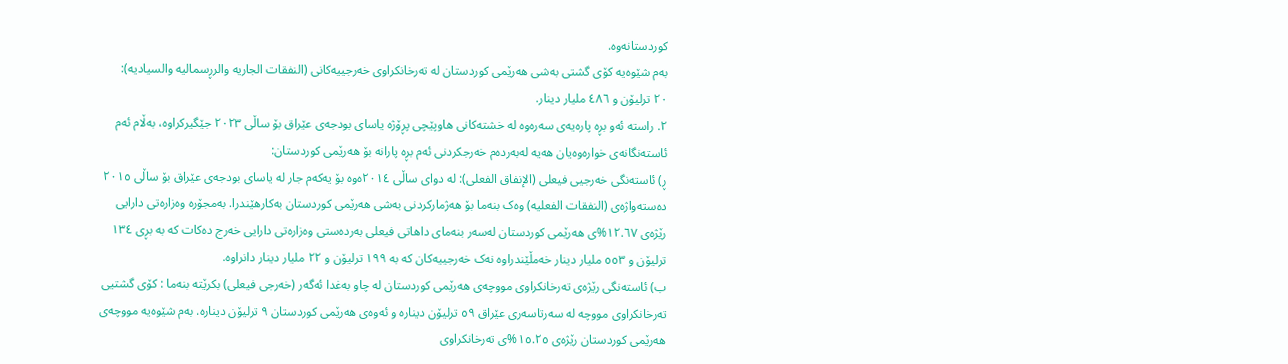کوردستانەوە.
بەم شێوەیە کۆی گشتی بەشی ھەرێمی کوردستان لە تەرخانکراوی خەرجییەکانی (النفقات الجاریە والرڕسمالیە والسیادیە):
٢٠ ترلیۆن و ٤٨٦ ملیار دینار.
٢. راستە ئەو بڕە پارەیەی سەرەوە لە خشتەکانی ھاوپێچی پڕۆژە یاسای بودجەی عێراق بۆ ساڵی ٢٠٢٣ جێگیرکراوە، بەڵام ئەم ئاستەنگانەی خوارەوەیان ھەیە لەبەردەم خەرجکردنی ئەم بڕە پارانە بۆ ھەرێمی کوردستان:
ڕ) ئاستەنگی خەرجیی فیعلی (الإنفاق الفعلی): لە دوای ساڵی ٢٠١٤ەوە بۆ یەکەم جار لە یاسای بودجەی عێراق بۆ ساڵی ٢٠١٥ دەستەواژەی (النفقات الفعلیە) وەک بنەما بۆ ھەژمارکردنی بەشی ھەرێمی کوردستان بەکارھێندرا. بەمجۆرە وەزارەتی دارایی رێژەی ١٢.٦٧%ی ھەرێمی کوردستان لەسەر بنەمای داھاتی فیعلی بەردەستی وەزارەتی دارایی خەرج دەکات کە بە بڕی ١٣٤ ترلیۆن و ٥٥٣ ملیار دینار خەمڵێندراوە نەک خەرجییەکان کە بە ١٩٩ ترلیۆن و ٢٢ ملیار دینار دانراوە.
ب) ئاستەنگی رێژەی تەرخانکراوی مووچەی ھەرێمی کوردستان لە چاو بەغدا ئەگەر (خەرجی فیعلی) بکرێتە بنەما : کۆی گشتیی تەرخانکراوی مووچە لە سەرتاسەری عێراق ٥٩ ترلیۆن دینارە و ئەوەی ھەرێمی کوردستان ٩ ترلیۆن دینارە. بەم شێوەیە مووچەی ھەرێمی کوردستان رێژەی ١٥.٢٥%ی تەرخانکراوی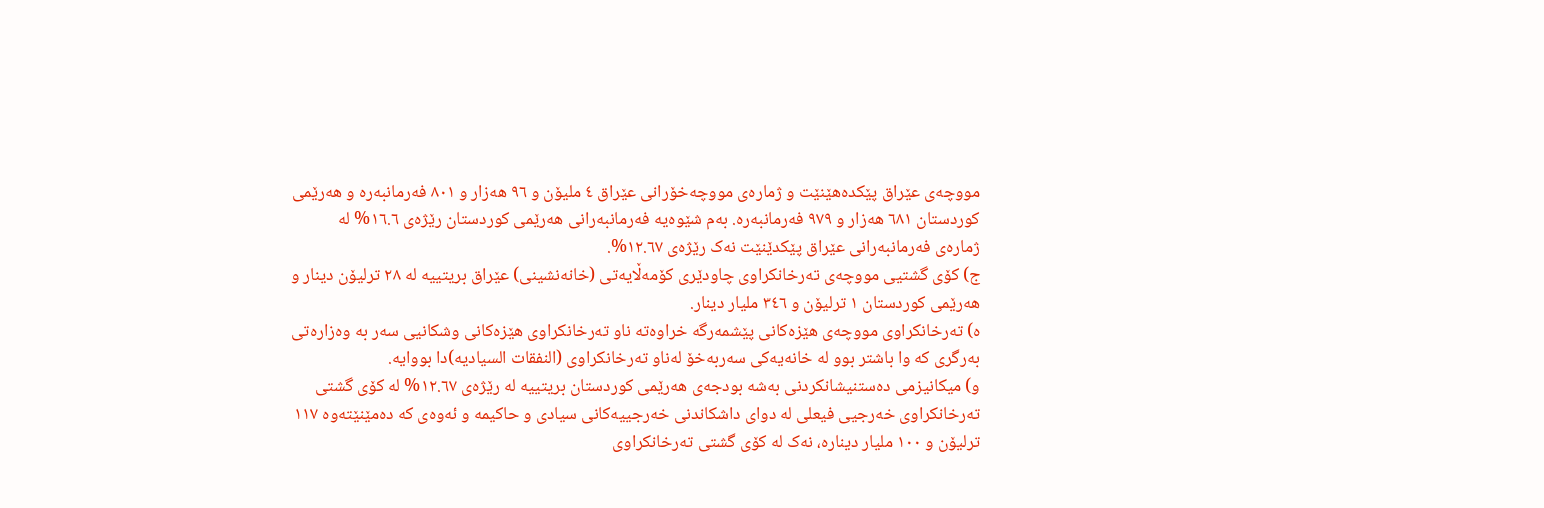مووچەی عێراق پێکدەھێنێت و ژمارەی مووچەخۆرانی عێراق ٤ ملیۆن و ٩٦ ھەزار و ٨٠١ فەرمانبەرە و ھەرێمی کوردستان ٦٨١ ھەزار و ٩٧٩ فەرمانبەرە. بەم شێوەیە فەرمانبەرانی ھەرێمی کوردستان رێژەی ١٦.٦% لە ژمارەی فەرمانبەرانی عێراق پێکدێنێت نەک رێژەی ١٢.٦٧%.
ج) کۆی گشتیی مووچەی تەرخانکراوی چاودێری کۆمەڵایەتی (خانەنشینی) عێراق بریتییە لە ٢٨ ترلیۆن دینار و ھەرێمی کوردستان ١ ترلیۆن و ٣٤٦ ملیار دینار.
ە) تەرخانکراوی مووچەی ھێزەکانی پێشمەرگە خراوەتە ناو تەرخانکراوی ھێزەکانی وشکانیی سەر بە وەزارەتی بەرگری کە وا باشتر بوو لە خانەیەکی سەربەخۆ لەناو تەرخانکراوی (النفقات السیادیە)دا بووایە.
و) میکانیزمی دەستنیشانکردنی بەشە بودجەی ھەرێمی کوردستان بریتییە لە رێژەی ١٢.٦٧% لە کۆی گشتی تەرخانکراوی خەرجیی فیعلی لە دوای داشکاندنی خەرجییەکانی سیادی و حاکیمە و ئەوەی کە دەمێنێتەوە ١١٧ ترلیۆن و ١٠٠ ملیار دینارە، نەک لە کۆی گشتی تەرخانکراوی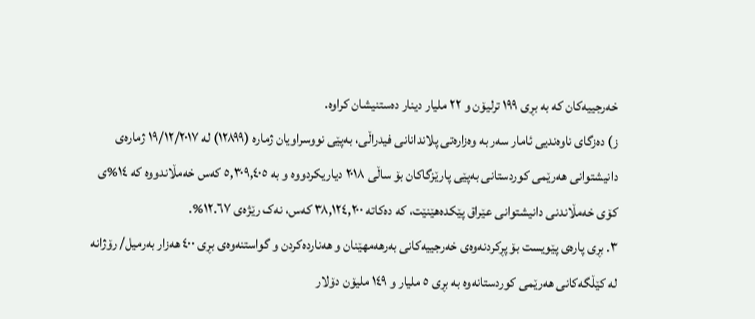خەرجییەکان کە بە بڕی ١٩٩ ترلیۆن و ٢٢ ملیار دینار دەستنیشان کراوە.
ز) دەزگای ناوەندیی ئامار سەر بە وەزارەتی پلاندانانی فیدراڵی، بەپێی نووسراویان ژمارە (١٢٨٩٩) لە ١٩/١٢/٢٠١٧ ژمارەی دانیشتوانی ھەرێمی کوردستانی بەپێی پارێزگاکان بۆ ساڵی ٢٠١٨ دیاریکردووە و بە ٥,٣٠٩,٤٠٥ کەس خەمڵاندووە کە ١٤%ی کۆی خەمڵاندنی دانیشتوانی عێراق پێکدەھێنێت، کە دەکاتە ٣٨,١٢٤,٢٠٠ کەس، نەک رێژەی ١٢.٦٧%.
٣. بڕی پارەی پێویست بۆ پڕکردنەوەی خەرجییەکانی بەرھەمھێنان و ھەناردەکردن و گواستنەوەی بڕی ٤٠٠ ھەزار بەرمیل/ رۆژانە لە کێڵگەکانی ھەرێمی کوردستانەوە بە بڕی ٥ ملیار و ١٤٩ ملیۆن دۆلار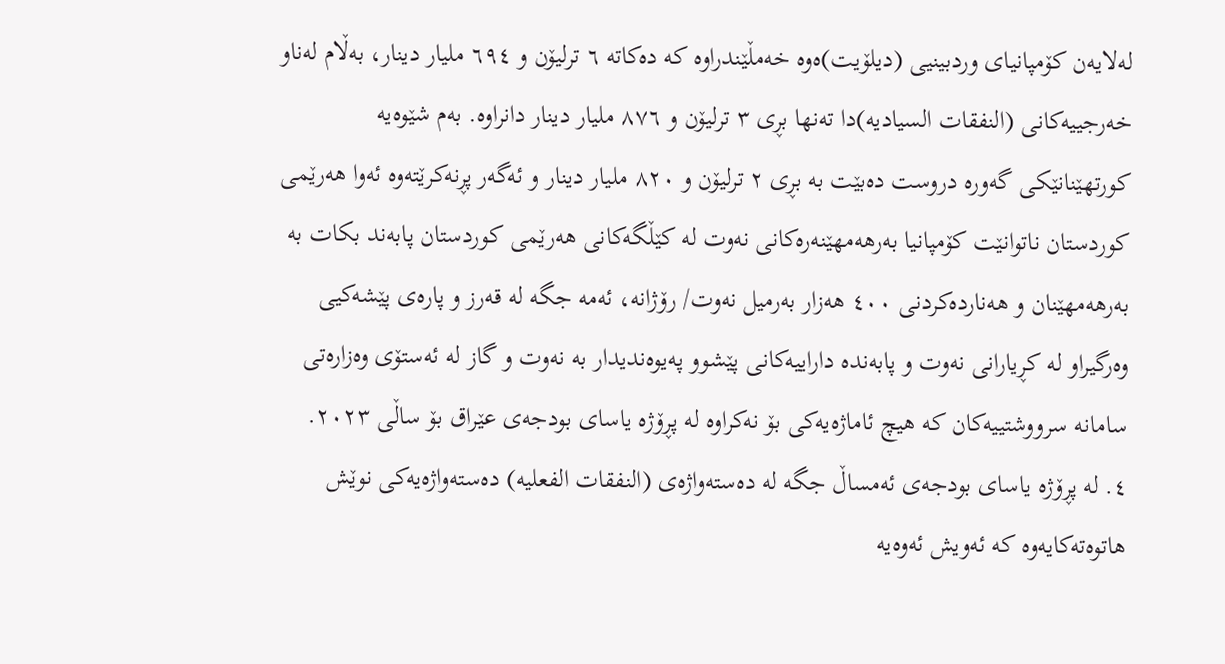لەلایەن کۆمپانیای وردبینیی (دیلۆیت)ەوە خەمڵێندراوە کە دەکاتە ٦ ترلیۆن و ٦٩٤ ملیار دینار، بەڵام لەناو خەرجییەکانی (النفقات السیادیە)دا تەنھا بڕی ٣ ترلیۆن و ٨٧٦ ملیار دینار دانراوە. بەم شێوەیە کورتھێنانێکی گەورە دروست دەبێت بە بڕی ٢ ترلیۆن و ٨٢٠ ملیار دینار و ئەگەر پڕنەکرێتەوە ئەوا ھەرێمی کوردستان ناتوانێت کۆمپانیا بەرھەمھێنەرەکانی نەوت لە کێڵگەکانی ھەرێمی کوردستان پابەند بکات بە بەرھەمھێنان و ھەناردەکردنی ٤٠٠ ھەزار بەرمیل نەوت/ رۆژانە، ئەمە جگە لە قەرز و پارەی پێشەکیی وەرگیراو لە کڕیارانی نەوت و پابەندە داراییەکانی پێشوو پەیوەندیدار بە نەوت و گاز لە ئەستۆی وەزارەتی سامانە سرووشتییەکان کە ھیچ ئاماژەیەکی بۆ نەکراوە لە پڕۆژە یاسای بودجەی عێراق بۆ ساڵی ٢٠٢٣.
٤. لە پڕۆژە یاسای بودجەی ئەمساڵ جگە لە دەستەواژەی (النفقات الفعلیە) دەستەواژەیەکی نوێش ھاتوەتەکایەوە کە ئەویش ئەوەیە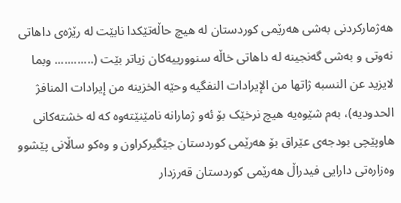ھەژمارکردنی بەشی ھەرێمی کوردستان لە ھیچ حاڵەتێکدا نابێت لە رێژەی داھاتی نەوتی و بەشی گەنجینە لە داھاتی خاڵە سنوورییەکان زیاتر بێت (............ وبما لایزید عن النسبە ژاتھا من الإیرادات النفگیە وحێە الخزینە من إیرادات المنافژ الحدودیە)، بەم شێوەیە ھیچ نرخێک بۆ ئەو ژمارانە نامێنێتەوە کە لە خشتەکانی ھاوپێچی بودجەی عێراق بۆ ھەرێمی کوردستان جێگیرکراون و وەکو ساڵانی پێشوو وەزارەتی دارایی فیدراڵ ھەرێمی کوردستان قەرزدار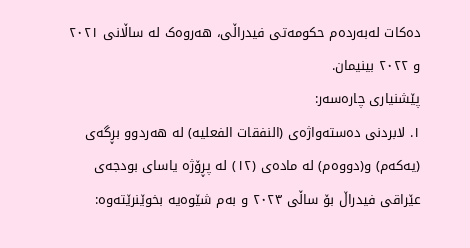دەکات لەبەردەم حکومەتی فیدراڵی، ھەروەک لە ساڵانی ٢٠٢١ و ٢٠٢٢ بینیمان.
پێشنیاری چارەسەر:
١. لابردنی دەستەواژەی (النفقات الفعلیە) لە ھەردوو بڕگەی (یەکەم) و(دووەم) لە مادەی (١٢) لە پڕۆژە یاسای بودجەی عێراقی فیدراڵ بۆ ساڵی ٢٠٢٣ و بەم شێوەیە بخوێنرێتەوە: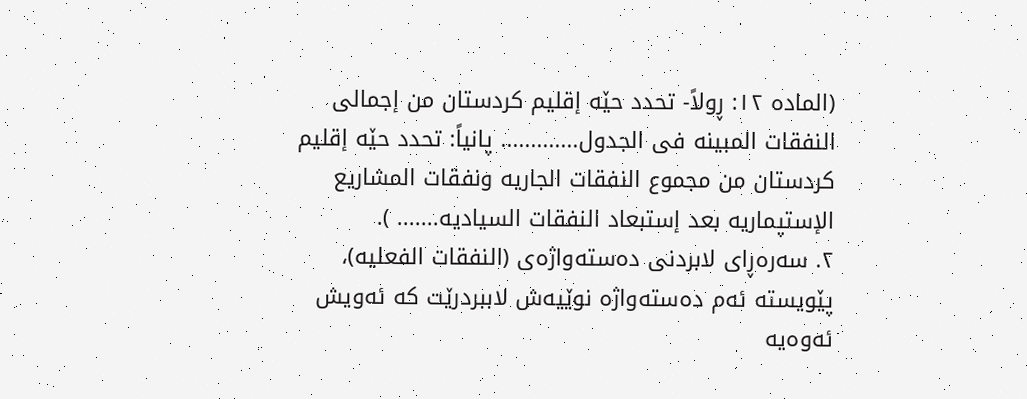(المادە ١٢: ڕولاً- تحدد حێە إقلیم کردستان من إجمالی النفقات المبینە فی الجدول............. پانیاً: تحدد حێە إقلیم کردستان من مجموع النفقات الجاریە ونفقات المشاریع الإستپماریە بعد إستبعاد النفقات السیادیە....... ).
٢. سەرەڕای لابردنی دەستەواژەی (النفقات الفعلیە)، پێویستە ئەم دەستەواژە نوێیەش لاببردرێت کە ئەویش ئەوەیە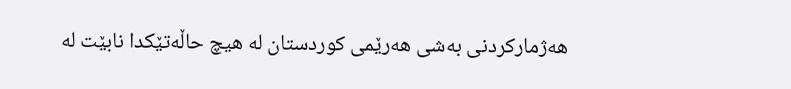ھەژمارکردنی بەشی ھەرێمی کوردستان لە ھیچ حاڵەتێکدا نابێت لە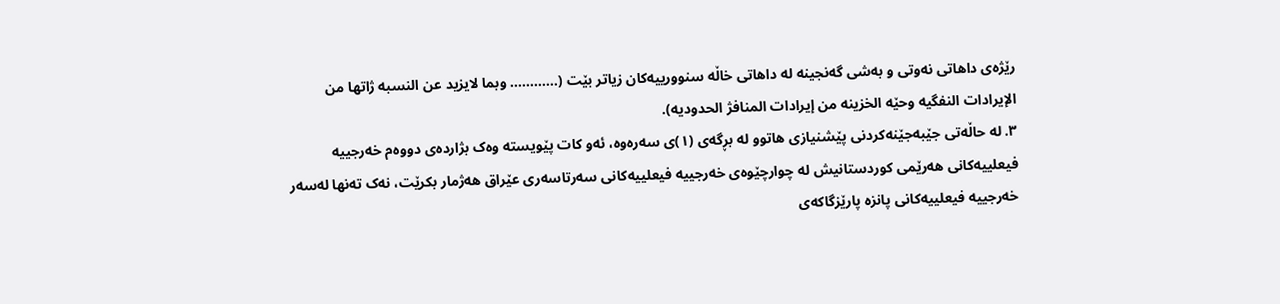رێژەی داھاتی نەوتی و بەشی گەنجینە لە داھاتی خاڵە سنوورییەکان زیاتر بێت (............ وبما لایزید عن النسبە ژاتھا من الإیرادات النفگیە وحێە الخزینە من إیرادات المنافژ الحدودیە).
٣. لە حاڵەتی جێبەجێنەکردنی پێشنیازی ھاتوو لە بڕگەی (١)ی سەرەوە، ئەو کات پێویستە وەک بژاردەی دووەم خەرجییە فیعلییەکانی ھەرێمی کوردستانیش لە چوارچێوەی خەرجییە فیعلییەکانی سەرتاسەری عێراق ھەژمار بکرێت، نەک تەنھا لەسەر خەرجییە فیعلییەکانی پانزە پارێزگاکەی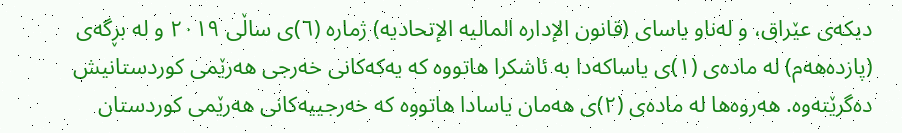دیکەی عێراق، و لەناو یاسای (قانون الإدارە المالیە الإتحادیە) ژمارە (٦)ی ساڵی ٢٠١٩ و لە بڕگەی (پازدەھەم) لە مادەی (١)ی یاساکەدا بە ئاشکرا ھاتووە کە یەکەکانی خەرجی ھەرێمی کوردستانیش دەگرێتەوە. ھەروەھا لە مادەی (٢)ی ھەمان یاسادا ھاتووە کە خەرجییەکانی ھەرێمی کوردستان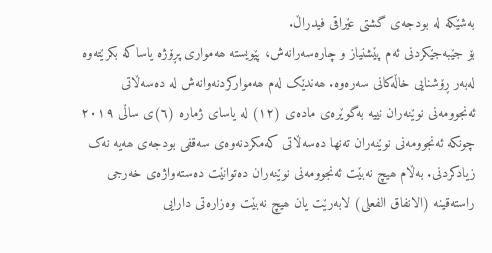بەشێکە لە بودجەی گشتی عێراقی فیدراڵ.
بۆ جێبەجێکردنی ئەم پێشنیاز و چارەسەرانەش، پێویستە ھەمواری پڕۆژە یاساکە بکرێتەوە لەبەر ڕۆشنایی خاڵەکانی سەرەوە. ھەندێک لەم ھەموارکردنەوانەش لە دەسەڵاتی ئەنجوومەنی نوێنەران نییە بەگوێرەی مادەی (١٢) لە یاسای ژمارە (٦)ی ساڵی ٢٠١٩ چونکە ئەنجوومەنی نوێنەران تەنھا دەسەڵاتی کەمکردنەوەی سەقفی بودجەی ھەیە نەک زیادکردنی. بەڵام ھیچ نەبێت ئەنجوومەنی نوێنەران دەتوانێت دەستەواژەی خەرجی راستەقینە (الانفاق الفعلی) لابەرێت یان ھیچ نەبێت وەزارەتی دارایی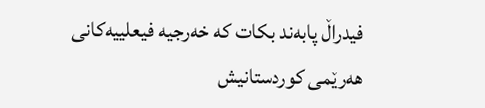فیدراڵ پابەند بکات کە خەرجیە فیعلییەکانی ھەرێمی کوردستانیش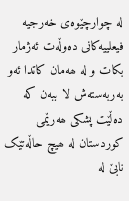لە چوارچێوەی خەرجیە فیعلییەکانی دەوڵەت ئەژمار بکات و لە ھەمان کاتدا ئەو بەربەستەش لا ببەن کە دەڵێت پشکی ھەرێمی کوردستان لە ھیچ حاڵەتێک نابێ لە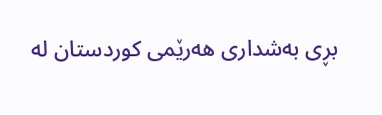بڕی بەشداری ھەرێمی کوردستان لە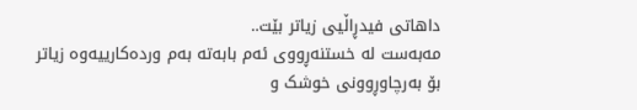داھاتی فیدڕاڵیی زیاتر بێت..
مەبەست لە خستنەڕووی ئەم بابەتە بەم وردەکارییەوە زیاتر بۆ بەرچاوڕوونی خوشک و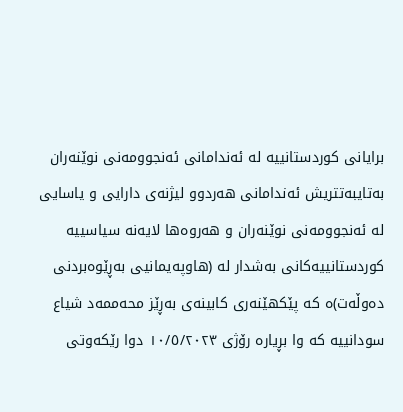برایانی کوردستانییە لە ئەندامانی ئەنجوومەنی نوێنەران بەتایبەتتریش ئەندامانی ھەردوو لیژنەی دارایی و یاسایی لە ئەنجوومەنی نوێنەران و ھەروەھا لایەنە سیاسییە کوردستانییەکانی بەشدار لە (ھاوپەیمانیی بەڕێوەبردنی دەوڵەت)ە کە پێکھێنەری کابینەی بەڕێز محەممەد شیاع سودانییە کە وا بڕیارە رۆژی ١٠/٥/٢٠٢٣ دوا رێکەوتی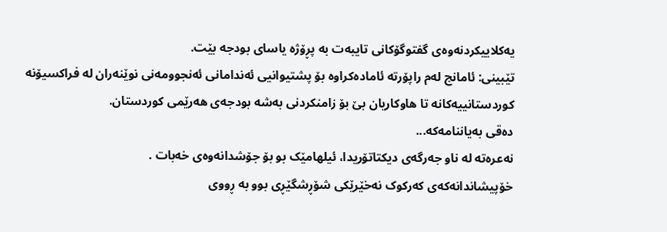یەکلاییکردنەوەی گفتوگۆکانی تایبەت بە پڕۆژە یاسای بودجە بێت.
تێبینی: ئامانج لەم راپۆرتە ئامادەکراوە بۆ پشتیوانیی ئەندامانی ئەنجوومەنی نوێنەران لە فراکسیۆنە کوردستانییەکانە تا ھاوکاریان بێ بۆ زامنکردنی بەشە بودجەی ھەرێمی کوردستان.
دەقی بەیاننامەکە...
نەعرەتە لە ناو جەرگەی دیکتاتۆریدا، ئیلھامێک بو بۆ جۆشدانەوەی خەبات .
خۆپیشاندانەکەی کەرکوک نەخێرێکی شۆڕشگێڕی بوو بە ڕووی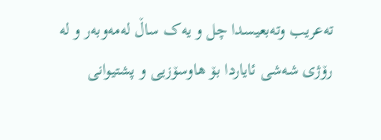تەعریب وتەبعیسدا چل و یەک ساڵ لەمەوبەر و لە رۆژی شەشی ئایاردا بۆ ھاوسۆزیی و پشتیوانی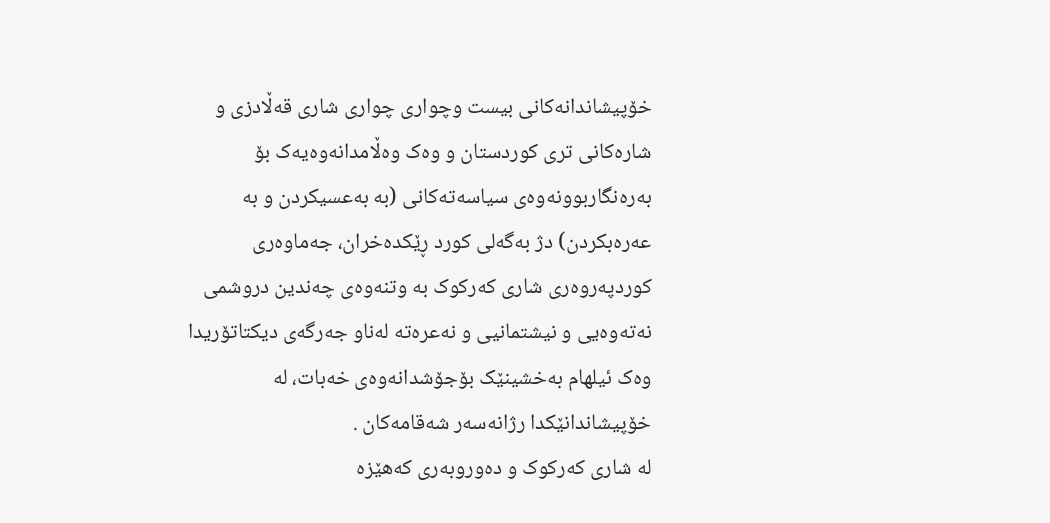خۆپیشاندانەکانی بیست وچواری چواری شاری قەڵادزی و شارەکانی تری کوردستان و وەک وەڵامدانەوەیەک بۆ بەرەنگاربوونەوەی سیاسەتەکانی (بە بەعسیکردن و بە عەرەبکردن) دژ بەگەلی کورد ڕێکدەخران، جەماوەری کوردپەروەری شاری کەرکوک بە وتنەوەی چەندین دروشمی نەتەوەیی و نیشتمانیی و نەعرەتە لەناو جەرگەی دیکتاتۆریدا وەک ئیلھام بەخشینێک بۆجۆشدانەوەی خەبات، لە خۆپیشاندانێکدا رژانەسەر شەقامەکان .
لە شاری کەرکوک و دەوروبەری کەھێزە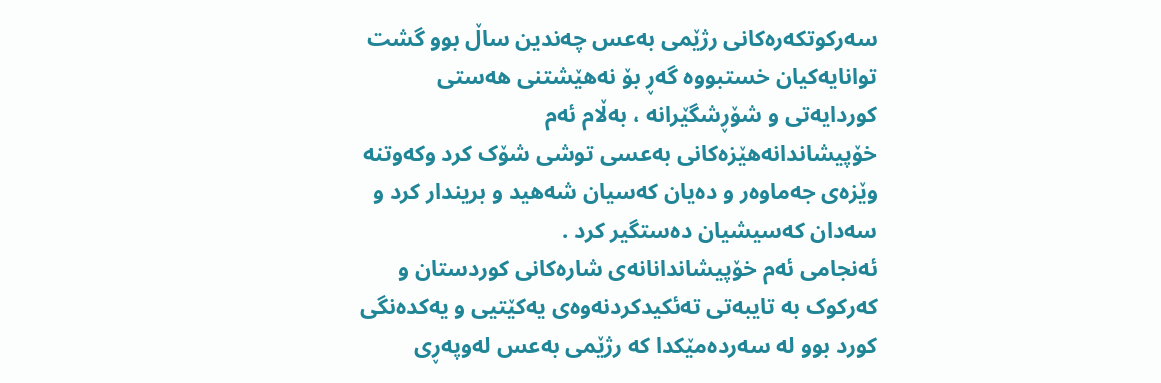سەرکوتکەرەکانی رژێمی بەعس چەندین ساڵ بوو گشت توانایەکیان خستبووە گەڕ بۆ نەھێشتنی ھەستی کوردایەتی و شۆڕشگێرانە ، بەڵام ئەم خۆپیشاندانەھێزەکانی بەعسی توشی شۆک کرد وکەوتنە وێزەی جەماوەر و دەیان کەسیان شەھید و بریندار کرد و سەدان کەسیشیان دەستگیر کرد .
ئەنجامی ئەم خۆپیشاندانانەی شارەکانی کوردستان و کەرکوک بە تایبەتی تەئکیدکردنەوەی یەکێتیی و یەکدەنگی کورد بوو لە سەردەمێکدا کە رژێمی بەعس لەوپەڕی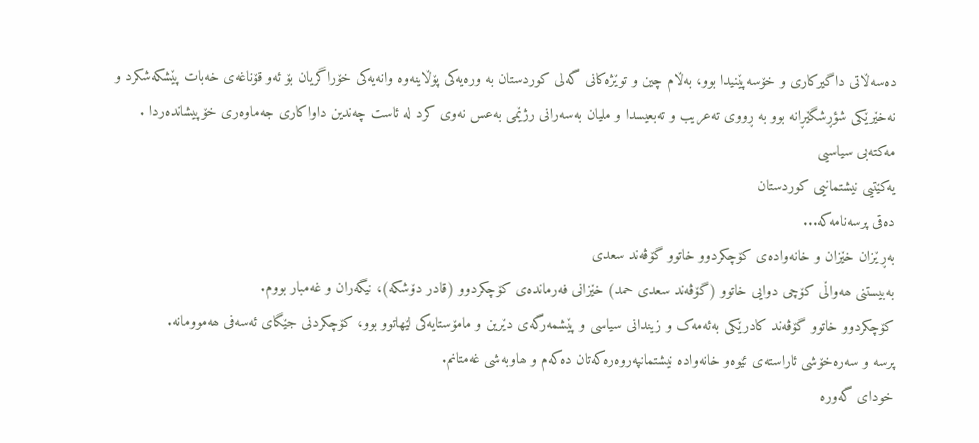دەسەڵاتی داگیرکاری و خۆسەپێنیدا بوو، بەڵام چین و توێژەکانی گەلی کوردستان بە ورەیەکی پۆڵاینەوە وانەیەکی خۆراگریان بۆ ئەو قۆناغەی خەبات پێشکەشکرد و نەخێرێکی شؤڕشگێڕانە بوو بە ڕووی تەعریب و تەبعیسدا و ملیان بەسەرانی رژێمی بەعس نەوی کرد لە ئاست چەندین داواکاری جەماوەری خۆپیشاندەردا .
مەکتەبی سیاسیی
یەکێتیی نیشتمانیی کوردستان
دەقی پرسەنامەکە...
بەڕێزان خێزان و خانەوادەی کۆچکردوو خاتوو گۆڤەند سعدی
بەبیستنی ھەواڵی کۆچی دوایی خاتوو (گۆڤەند سعدی حمد) خێزانی فەرماندەی کۆچکردوو (قادر دۆشکە)، نیگەران و غەمبار بووم.
کۆچکردوو خاتوو گۆڤەند کادرێکی بەئەمەک و زیندانی سیاسی و پێشمەرگەی دێرین و مامۆستایەکی لێھاتوو بوو، کۆچکردنی جێگای ئەسەفی ھەموومانە.
پرسە و سەرەخۆشی ئاراستەی ئێوەو خانەوادە نیشتمانپەروەرەکەتان دەکەم و ھاوبەشی غەمتانم.
خودای گەورە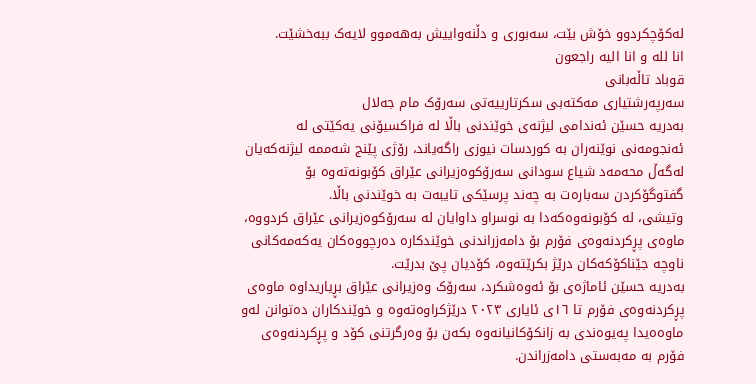لەکۆچکردوو خۆش بێت، سەبوری و دڵنەواییش بەھەموو لایەک ببەخشێت.
انا للە و انا الیە راجعون
قوباد تاڵەبانی
سەرپەرشتیاری مەکتەبی سکرتارییەتی سەرۆک مام جەلال
بەدریە حسێن ئەندامی لیژنەی خوێندنی باڵا لە فراکسیۆنی یەکێتی لە ئەنجومەنی نوێنەران بە کوردسات نیوزی راگەیاند، رۆژی پێنج شەممە لیژنەکەیان لەگەڵ محەمەد شیاع سودانی سەرۆکوەزیرانی عێراق کۆبونەتەوە بۆ گفتوگۆکردن سەبارەت بە چەند پرسێکی تایبەت بە خوێندنی باڵا.
وتیشی، لە کۆبونەوەکەدا بە نوسراو داوایان لە سەرۆکوەزیرانی عێراق کردووە، ماوەی پڕکردنەوەی فۆرم بۆ دامەزراندنی خوێندکارە دەرچووەکان یەکەمەکانی ناوچە جێناکۆکەکان درێژ بکرێتەوە، کۆدیان پێ بدرێت.
بەدریە حسێن ئاماژەی بۆ ئەوەشکرد، سەرۆک وەزیرانی عێراق بڕیاریداوە ماوەی پڕکردنەوەی فۆرم تا ١٦ی ئایاری ٢٠٢٣ درێژکراوەتەوە و خوێندکاران دەتوانن لەو ماوەەیدا پەیوەندی بە زانکۆکانیانەوە بکەن بۆ وەرگرتنی کۆد و پڕکردنەوەی فۆرم بە مەبەستی دامەزراندن.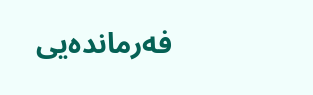فەرماندەیی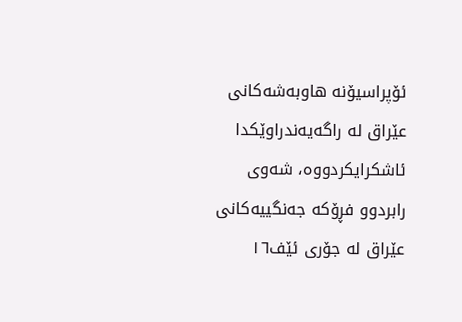ئۆپراسیۆنە ھاوبەشەکانی عێراق لە راگەیەندراوێکدا ئاشکرایکردووە، شەوی رابردوو فڕۆکە جەنگییەکانی عێراق لە جۆری ئێف١٦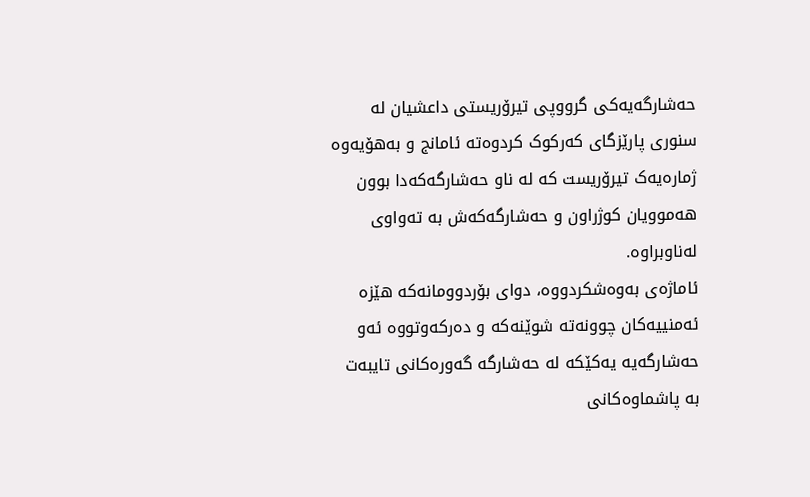حەشارگەیەکی گرووپی تیرۆریستی داعشیان لە سنوری پارێزگای کەرکوک کردوەتە ئامانج و بەھۆیەوە ژمارەیەک تیرۆریست کە لە ناو حەشارگەکەدا بوون ھەموویان کوژراون و حەشارگەکەش بە تەواوی لەناوبراوە.
ئاماژەی بەوەشکردووە، دوای بۆردوومانەکە ھێزە ئەمنییەکان چوونەتە شوێنەکە و دەرکەوتووە ئەو حەشارگەیە یەکێکە لە حەشارگە گەورەکانی تایبەت بە پاشماوەکانی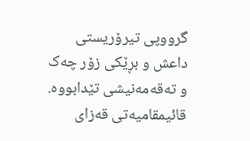گرووپی تیرۆریستی داعش و بڕێکی زۆر چەک و تەقەمەنیشی تێدابووە.
قائیمقامیەتی قەزای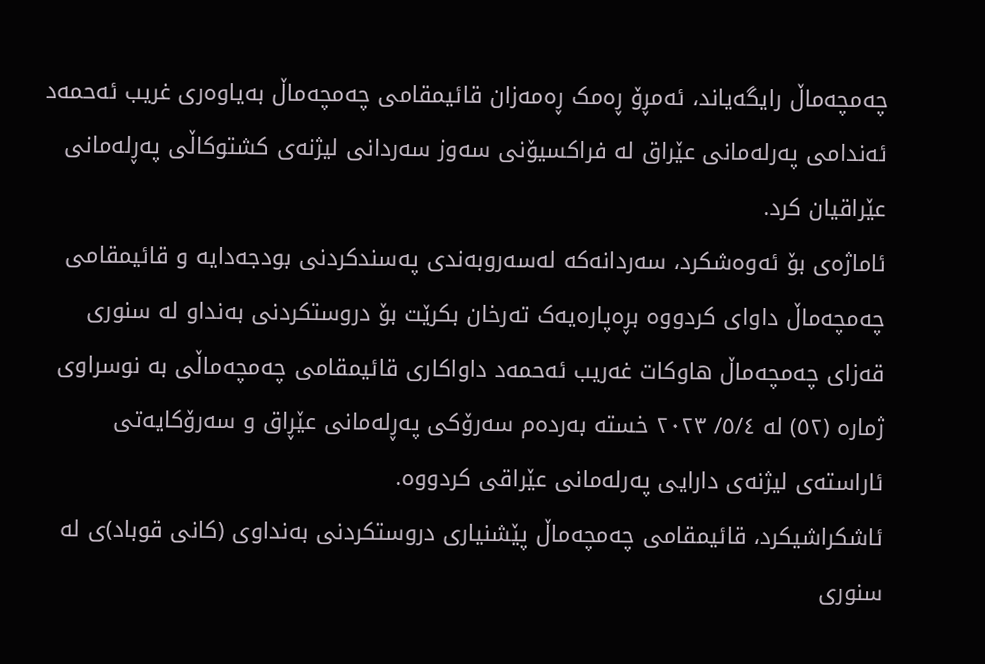چەمچەماڵ رایگەیاند، ئەمڕۆ ڕەمک ڕەمەزان قائیمقامی چەمچەماڵ بەیاوەری غریب ئەحمەد ئەندامی پەرلەمانی عێراق لە فراکسیۆنی سەوز سەردانی لیژنەی کشتوکاڵی پەڕلەمانی عێراقیان کرد.
ئاماژەی بۆ ئەوەشکرد، سەردانەکە لەسەروبەندی پەسندکردنی بودجەدایە و قائیمقامی چەمچەماڵ داوای کردووە بڕەپارەیەک تەرخان بکرێت بۆ دروستکردنی بەنداو لە سنوری قەزای چەمچەماڵ هاوکات غەریب ئەحمەد داواکاری قائیمقامی چەمچەماڵی بە نوسراوی ژمارە (٥٢) لە ٥/٤/ ٢٠٢٣ خستە بەردەم سەرۆکی پەڕلەمانی عێڕاق و سەرۆکایەتی ئاراستەی لیژنەی دارایی پەرلەمانی عێراقی کردووە.
ئاشکراشیکرد، قائیمقامی چەمچەماڵ پێشنیاری دروستکردنی بەنداوی (کانی قوباد)ی لە سنوری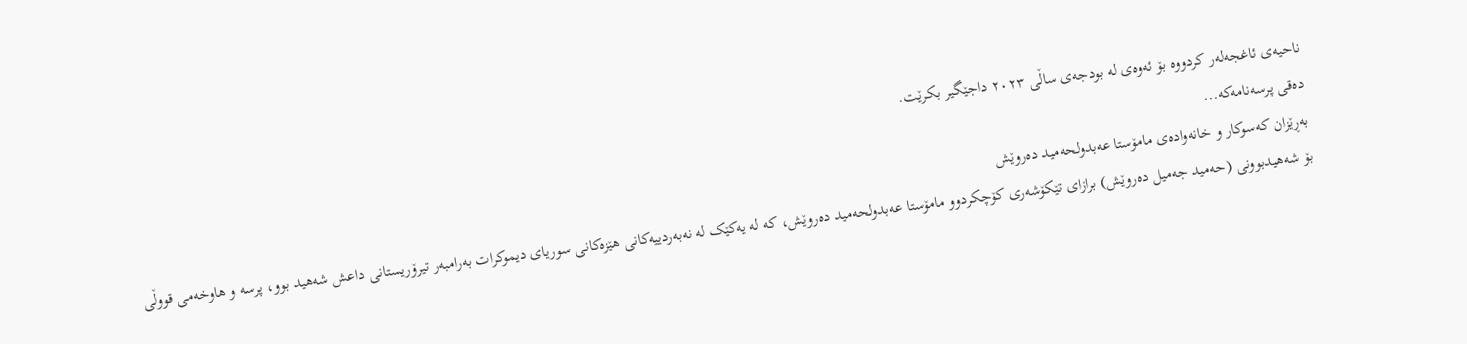ناحیەی ئاغجەلەر کردووە بۆ ئەوەی لە بودجەی ساڵی ٢٠٢٣ داجێگیر بکرێت.
دەقی پرسەنامەکە...
بەڕێزان کەسوکار و خانەوادەی مامۆستا عەبدولحەمید دەروێش
بۆ شەھیدبوونی (حەمید جەمیل دەروێش) برازای تێکۆشەری کۆچکردوو مامۆستا عەبدولحەمید دەروێش، کە لە یەکێک لە نەبەردییەکانی ھێزەکانی سوریای دیموکرات بەرامبەر تیرۆریستانی داعش شەھید بوو، پرسە و ھاوخەمی قووڵی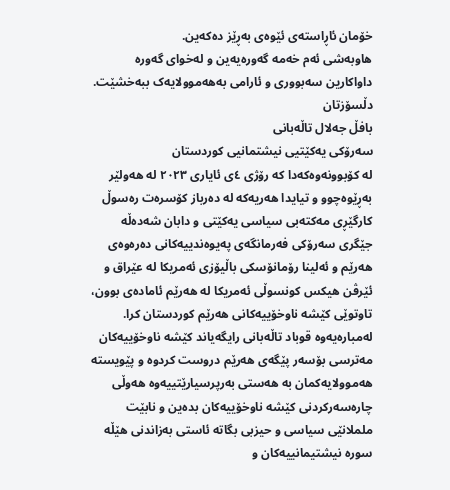خۆمان ئاڕاستەی ئێوەی بەڕێز دەکەین.
ھاوبەشی ئەم خەمە گەورەیەین و لەخوای گەورە داواکارین سەبووری و ئارامی بەھەموولایەک ببەخشێت.
دڵسۆزتان
بافڵ جەلال تاڵەبانی
سەرۆکی یەکێتیی نیشتمانیی کوردستان
لە کۆبوونەوەکەدا کە رۆژی ٤ی ئایاری ٢٠٢٣ لە ھەولێر بەڕێوەچوو و تیایدا ھەریەکە لە دەرباز کۆسرەت رەسوڵ کارگێڕی مەکتەبی سیاسی یەکێتی و دابان شەدەڵە جێگری سەرۆکی فەرمانگەی پەیوەندییەکانی دەرەوەی ھەرێم و ئەلینا رۆمانۆسکی باڵیۆزی ئەمریکا لە عێراق و ئێرڤن ھیکس کونسوڵی ئەمریکا لە ھەرێم ئامادەی بوون، تاوتوێی کێشە ناوخۆییەکانی ھەرێم کوردستان کرا.
لەمبارەیەوە قوباد تاڵەبانی رایگەیاند کێشە ناوخۆییەکان مەترسی بۆسەر پێگەی ھەرێم دروست کردوە و پێویستە ھەموولایەکمان بە ھەستی بەرپرسیارێتییەوە ھەوڵی چارەسەرکردنی کێشە ناوخۆییەکان بدەین و نابێت ململانێی سیاسی و حیزبی بگاتە ئاستی بەزاندنی ھێڵە سورە نیشتیمانییەکان و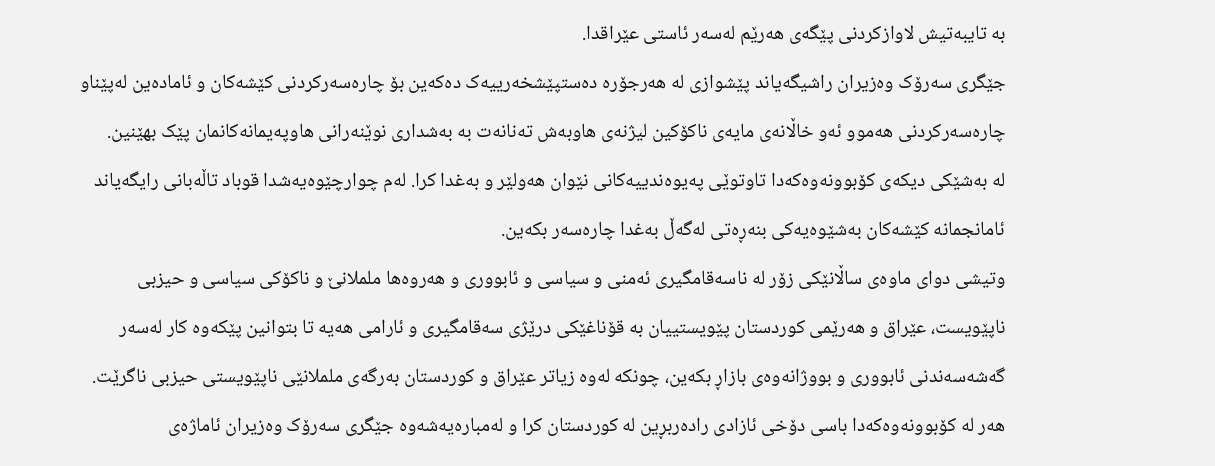بە تایبەتیش لاوازکردنی پێگەی ھەرێم لەسەر ئاستی عێراقدا.
جێگری سەرۆک وەزیران راشیگەیاند پێشوازی لە ھەرجۆرە دەستپێشخەرییەک دەکەین بۆ چارەسەرکردنی کێشەکان و ئامادەین لەپێناو چارەسەرکردنی ھەموو ئەو خاڵانەی مایەی ناکۆکین لیژنەی ھاوبەش تەنانەت بە بەشداری نوێنەرانی ھاوپەیمانەکانمان پێک بھێنین.
لە بەشێکی دیکەی کۆبوونەوەکەدا تاوتوێی پەیوەندییەکانی نێوان ھەولێر و بەغدا کرا. لەم چوارچێوەیەشدا قوباد تاڵەبانی رایگەیاند ئامانجمانە کێشەکان بەشێوەیەکی بنەڕەتی لەگەڵ بەغدا چارەسەر بکەین.
وتیشی دوای ماوەی ساڵانێکی زۆر لە ناسەقامگیری ئەمنی و سیاسی و ئابووری و ھەروەھا ململانێ و ناکۆکی سیاسی و حیزبی ناپێویست، عێراق و ھەرێمی کوردستان پێویستییان بە قۆناغێکی درێژی سەقامگیری و ئارامی ھەیە تا بتوانین پێکەوە کار لەسەر گەشەسەندنی ئابووری و بووژانەوەی بازاڕ بکەین، چونکە لەوە زیاتر عێراق و کوردستان بەرگەی ململانێی ناپێویستی حیزبی ناگرێت.
ھەر لە کۆبوونەوەکەدا باسی دۆخی ئازادی رادەربڕین لە کوردستان کرا و لەمبارەیەشەوە جێگری سەرۆک وەزیران ئاماژەی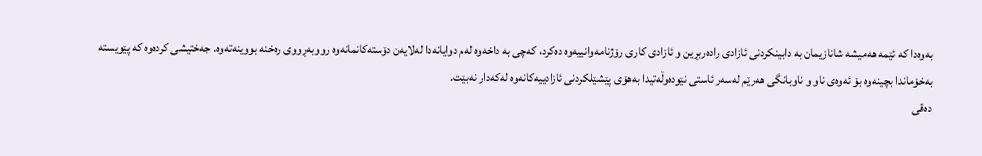بەوەدا کە ئێمە ھەمیشە شانازیمان بە دابینکردنی ئازادی رادەربڕین و ئازادی کاری رۆژنامەوانییەوە دەکرد، کەچی بە داخەوە لەم دوایانەدا لەلایەن دۆستەکانمانەوە رووبەڕووی رەخنە بووینەتەوە. جەختیشی کردەوە کە پێویستە بەخۆماندا بچینەوە بۆ ئەوەی ناو و ناوبانگی ھەرێم لەسەر ئاستی نێودەوڵەتیدا بەھۆی پێشێلکردنی ئازادییەکانەوە لەکەدار نەبێت.
دەقی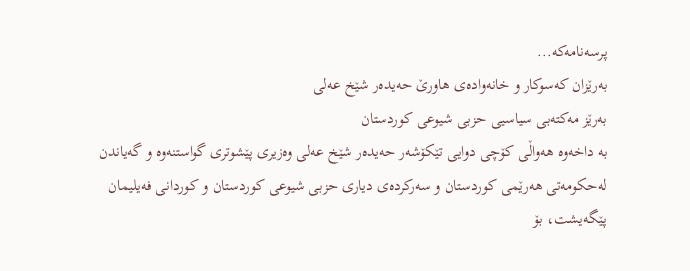پرسەنامەکە...
بەرێزان کەسوکار و خانەوادەی ھاورێ حەیدەر شێخ عەلی
بەرێز مەکتەبی سیاسیی حزبی شیوعی کوردستان
بە داخەوە ھەواڵی کۆچی دوایی تێکۆشەر حەیدەر شێخ عەلی وەزیری پێشوتری گواستنەوە و گەیاندن لەحکومەتی ھەرێمی کوردستان و سەرکردەی دیاری حزبی شیوعی کوردستان و کوردانی فەیلیمان پێگەیشت، بۆ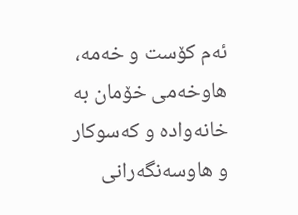ئەم کۆست و خەمە، ھاوخەمی خۆمان بە خانەوادە و کەسوکار و ھاوسەنگەرانی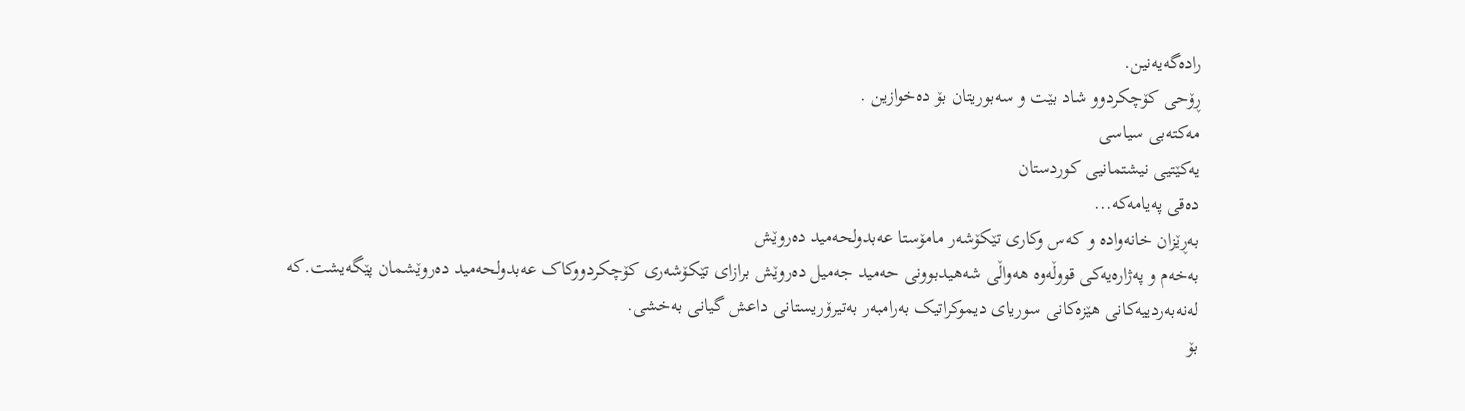رادەگەیەنین.
ڕۆحی کۆچکردوو شاد بێت و سەبوریتان بۆ دەخوازین .
مەکتەبی سیاسی
یەکێتیی نیشتمانیی کوردستان
دەقی پەیامەکە...
بەڕێزان خانەوادە و کەس وکاری تێکۆشەر مامۆستا عەبدولحەمید دەروێش
بەخەم و پەژارەیەکی قووڵەوە ھەواڵی شەھیدبوونی حەمید جەمیل دەروێش برازای تێکۆشەری کۆچکردووکاک عەبدولحەمید دەروێشمان پێگەیشت.کە لەنەبەردییەکانی ھێزەکانی سوریای دیموکراتیک بەرامبەر بەتیرۆریستانی داعش گیانی بەخشی.
بۆ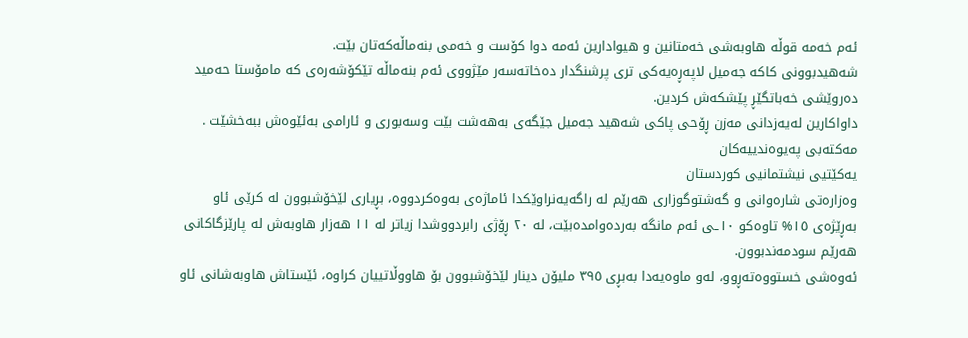ئەم خەمە قوڵە ھاوبەشی خەمتانین و ھیوادارین ئەمە دوا کۆست و خەمی بنەماڵەکەتان بێت.
شەھیدبوونی کاکە جەمیل لاپەڕەیەکی تری پرشنگدار دەخاتەسەر مێژووی ئەم بنەماڵە تێکۆشەرەی کە مامۆستا حەمید دەروێشی خەباتگێڕ پێشکەش کردین.
داواکارین لەیەزدانی مەزن ڕۆحی پاکی شەھید جەمیل جێگەی بەھەشت بێت وسەبوری و ئارامی بەئێوەش ببەخشێت .
مەکتەبی پەیوەندییەکان
یەکێتیی نیشتمانیی کوردستان
وەزارەتی شارەوانی و گەشتوگوزاری ھەرێم لە راگەیەنراوێکدا ئاماژەی بەوەکردووە، بڕیاری لێخۆشبوون لە کرێی ئاو بەڕێژەی ١٥% تاوەکو ١٠ـی ئەم مانگە بەردەوامدەبێت، لە ٢٠ ڕۆژی رابردووشدا زیاتر لە ١١ ھەزار ھاوبەش لە پارێزگاکانی ھەرێم سودمەندبوون.
ئەوەشی خستووەتەڕوو، لەو ماوەیەدا بەبڕی ٣٩٥ ملیۆن دینار لێخۆشبوون بۆ ھاووڵاتییان کراوە، ئێستاش ھاوبەشانی ئاو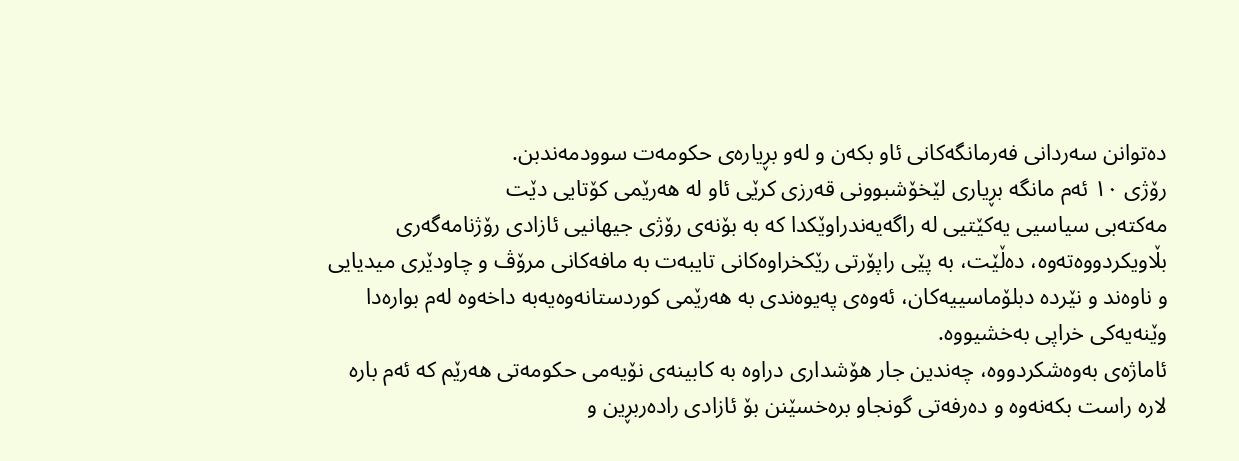دەتوانن سەردانی فەرمانگەکانی ئاو بکەن و لەو بڕیارەی حکومەت سوودمەندبن.
رۆژی ١٠ ئەم مانگە بڕیاری لێخۆشبوونی قەرزی کرێی ئاو لە ھەرێمی کۆتایی دێت
مەکتەبی سیاسیی یەکێتیی لە راگەیەندراوێکدا کە بە بۆنەی رۆژی جیھانیی ئازادی رۆژنامەگەری بڵاویکردووەتەوە، دەڵێت، بە پێی راپۆرتی رێکخراوەکانی تایبەت بە مافەکانی مرۆڤ و چاودێری میدیایی و ناوەند و نێردە دبلۆماسییەکان، ئەوەی پەیوەندی بە ھەرێمی کوردستانەوەیەبە داخەوە لەم بوارەدا وێنەیەکی خراپی بەخشیووە.
ئاماژەی بەوەشکردووە، چەندین جار ھۆشداری دراوە بە کابینەی نۆیەمی حکومەتی ھەرێم کە ئەم بارە لارە راست بکەنەوە و دەرفەتی گونجاو برەخسێنن بۆ ئازادی رادەربڕین و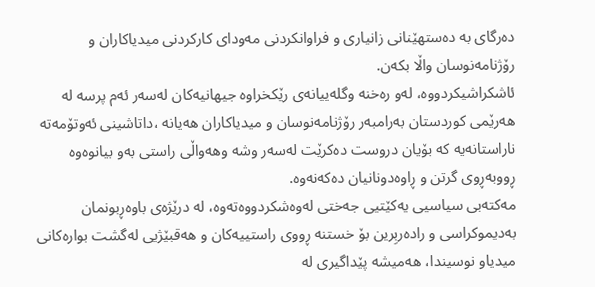دەرگای بە دەستھێنانی زانیاری و فراوانکردنی مەودای کارکردنی میدیاکاران و رۆژنامەنوسان واڵا بکەن.
ئاشکراشیکردووە، لەو رەخنە وگلەییانەی رێکخراوە جیھانیەکان لەسەر ئەم پرسە لە ھەرێمی کوردستان بەرامبەر رۆژنامەنوسان و میدیاکاران ھەیانە ،داتاشینی ئەوتۆمەتە ناراستانەیە کە بۆیان دروست دەکرێت لەسەر وشە وھەواڵی راستی بەو بیانوەوە ڕووبەڕوی گرتن و ڕاوەدونانیان دەکەنەوە.
مەکتەبی سیاسیی یەکێتیی جەختی لەوەشکردووەتەوە، لە درێژەی باوەڕبونمان بەدیموکراسی و رادەربِرین بۆ خستنە ڕووی راستییەکان و ھەقبێژیی لەگشت بوارەکانی میدیاو نوسیندا، ھەمیشە پێداگیری لە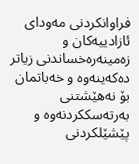فراوانکردنی مەودای ئازادییەکان و زەمینەرەخساندنی زیاتر دەکەینەوە و خەباتمان بۆ نەھێشتنی بەرتەسککردنەوە و پێشێلکردنی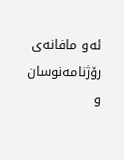ئەو مافانەی رۆژنامەنوسان و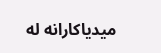میدیاکارانە لە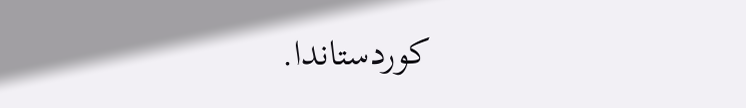کوردستاندا.